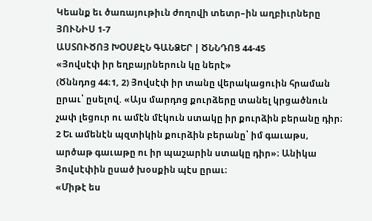Կեանք եւ ծառայութիւն ժողովի տետր–ին աղբիւրները
ՅՈՒՆԻՍ 1-7
ԱՍՏՈՒԾՈՅ ԽՕՍՔԷՆ ԳԱՆՁԵՐ | ԾՆՆԴՈՑ 44-45
«Յովսէփ իր եղբայրներուն կը ներէ»
(Ծննդոց 44։1, 2) Յովսէփ իր տանը վերակացուին հրաման ըրաւ՝ ըսելով. «Այս մարդոց քուրձերը տանել կրցածնուն չափ լեցուր ու ամէն մէկուն ստակը իր քուրձին բերանը դիր։ 2 Եւ ամենէն պզտիկին քուրձին բերանը՝ իմ գաւաթս, արծաթ գաւաթը ու իր պաշարին ստակը դիր»։ Անիկա Յովսէփին ըսած խօսքին պէս ըրաւ։
«Միթէ ես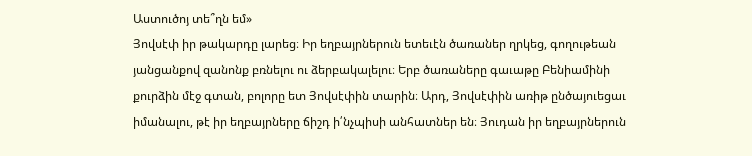Աստուծոյ տե՞ղն եմ»
Յովսէփ իր թակարդը լարեց։ Իր եղբայրներուն ետեւէն ծառաներ ղրկեց, գողութեան յանցանքով զանոնք բռնելու ու ձերբակալելու։ Երբ ծառաները գաւաթը Բենիամինի քուրձին մէջ գտան, բոլորը ետ Յովսէփին տարին։ Արդ, Յովսէփին առիթ ընծայուեցաւ իմանալու, թէ իր եղբայրները ճիշդ ի՛նչպիսի անհատներ են։ Յուդան իր եղբայրներուն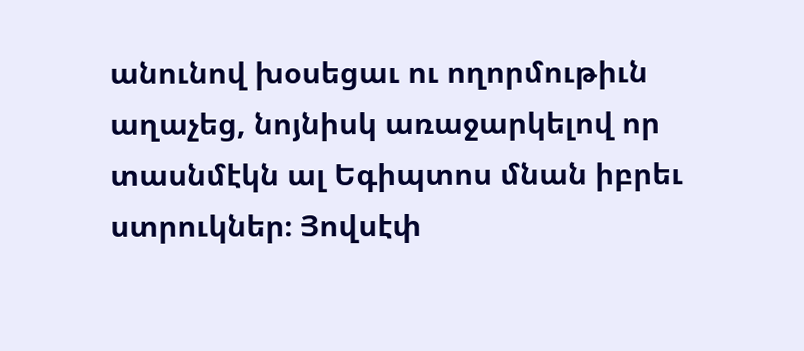անունով խօսեցաւ ու ողորմութիւն աղաչեց, նոյնիսկ առաջարկելով որ տասնմէկն ալ Եգիպտոս մնան իբրեւ ստրուկներ։ Յովսէփ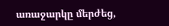առաջարկը մերժեց,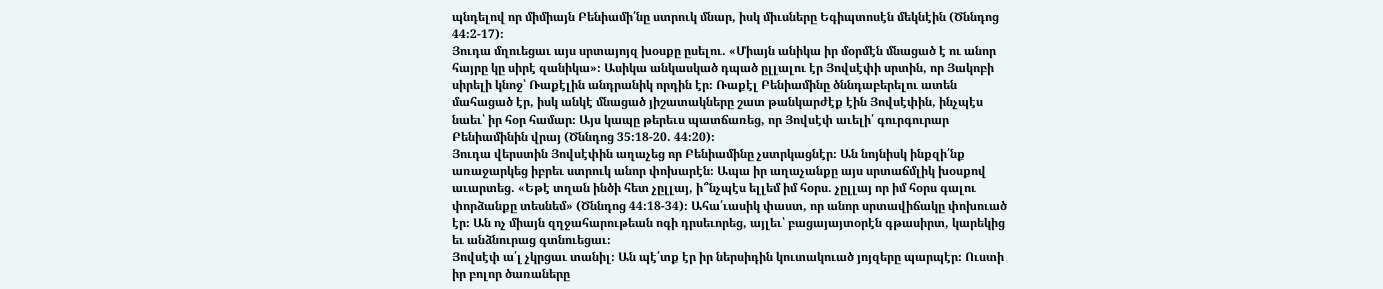պնդելով որ միմիայն Բենիամի՛նը ստրուկ մնար, իսկ միւսները Եգիպտոսէն մեկնէին (Ծննդոց 44։2-17)։
Յուդա մղուեցաւ այս սրտայոյզ խօսքը ըսելու. «Միայն անիկա իր մօրմէն մնացած է ու անոր հայրը կը սիրէ զանիկա»։ Ասիկա անկասկած դպած ըլլալու էր Յովսէփի սրտին, որ Յակոբի սիրելի կնոջ՝ Ռաքէլին անդրանիկ որդին էր։ Ռաքէլ Բենիամինը ծննդաբերելու ատեն մահացած էր, իսկ անկէ մնացած յիշատակները շատ թանկարժէք էին Յովսէփին, ինչպէս նաեւ՝ իր հօր համար։ Այս կապը թերեւս պատճառեց, որ Յովսէփ աւելի՛ գուրգուրար Բենիամինին վրայ (Ծննդոց 35։18-20. 44։20)։
Յուդա վերստին Յովսէփին աղաչեց որ Բենիամինը չստրկացնէր։ Ան նոյնիսկ ինքզի՛նք առաջարկեց իբրեւ ստրուկ անոր փոխարէն։ Ապա իր աղաչանքը այս սրտաճմլիկ խօսքով աւարտեց. «Եթէ տղան ինծի հետ չըլլայ, ի՞նչպէս ելլեմ իմ հօրս. չըլլայ որ իմ հօրս գալու փորձանքը տեսնեմ» (Ծննդոց 44։18-34)։ Ահա՛ւասիկ փաստ, որ անոր սրտավիճակը փոխուած էր։ Ան ոչ միայն զղջահարութեան ոգի դրսեւորեց, այլեւ՝ բացայայտօրէն գթասիրտ, կարեկից եւ անձնուրաց գտնուեցաւ։
Յովսէփ ա՛լ չկրցաւ տանիլ։ Ան պէ՛տք էր իր ներսիդին կուտակուած յոյզերը պարպէր։ Ուստի իր բոլոր ծառաները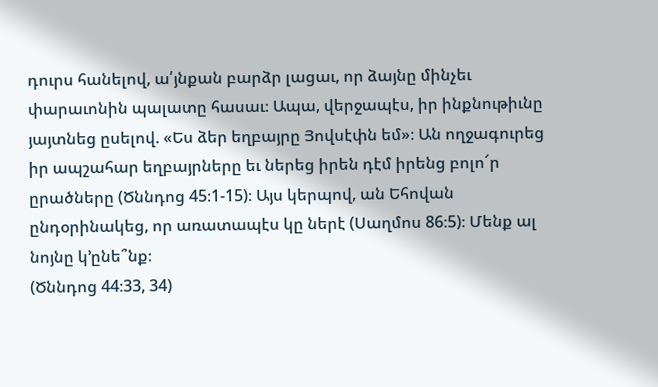դուրս հանելով, ա՛յնքան բարձր լացաւ, որ ձայնը մինչեւ փարաւոնին պալատը հասաւ։ Ապա, վերջապէս, իր ինքնութիւնը յայտնեց ըսելով. «Ես ձեր եղբայրը Յովսէփն եմ»։ Ան ողջագուրեց իր ապշահար եղբայրները եւ ներեց իրեն դէմ իրենց բոլո՜ր ըրածները (Ծննդոց 45։1-15)։ Այս կերպով, ան Եհովան ընդօրինակեց, որ առատապէս կը ներէ (Սաղմոս 86։5)։ Մենք ալ նոյնը կ’ընե՞նք։
(Ծննդոց 44։33, 34)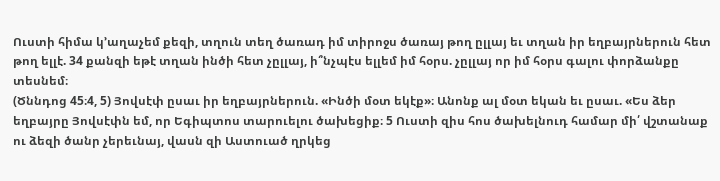Ուստի հիմա կ’աղաչեմ քեզի, տղուն տեղ ծառադ իմ տիրոջս ծառայ թող ըլլայ եւ տղան իր եղբայրներուն հետ թող ելլէ. 34 քանզի եթէ տղան ինծի հետ չըլլայ, ի՞նչպէս ելլեմ իմ հօրս. չըլլայ որ իմ հօրս գալու փորձանքը տեսնեմ։
(Ծննդոց 45։4, 5) Յովսէփ ըսաւ իր եղբայրներուն. «Ինծի մօտ եկէք»։ Անոնք ալ մօտ եկան եւ ըսաւ. «Ես ձեր եղբայրը Յովսէփն եմ, որ Եգիպտոս տարուելու ծախեցիք։ 5 Ուստի զիս հոս ծախելնուդ համար մի՛ վշտանաք ու ձեզի ծանր չերեւնայ, վասն զի Աստուած ղրկեց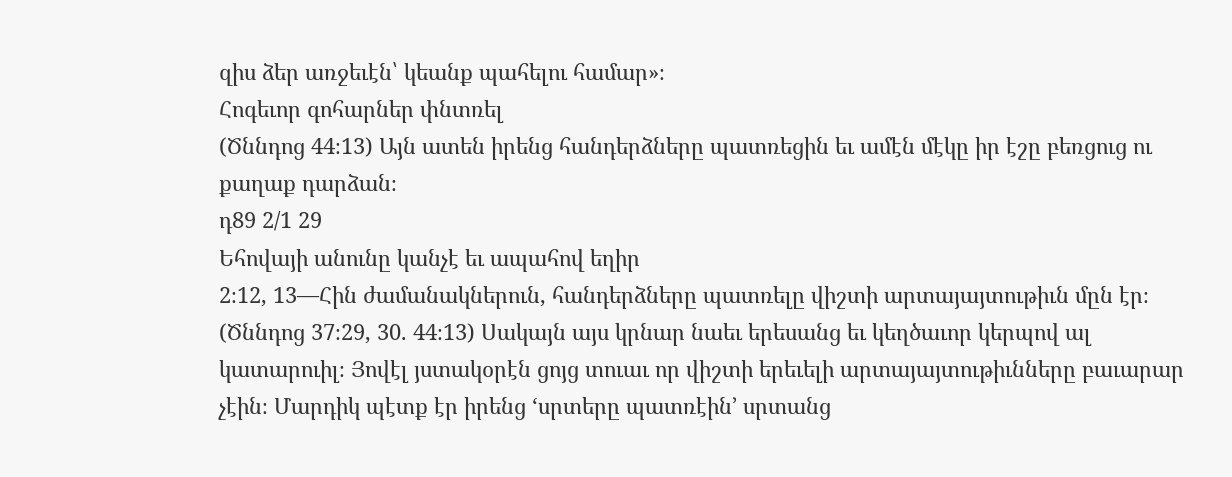զիս ձեր առջեւէն՝ կեանք պահելու համար»։
Հոգեւոր գոհարներ փնտռել
(Ծննդոց 44։13) Այն ատեն իրենց հանդերձները պատռեցին եւ ամէն մէկը իր էշը բեռցուց ու քաղաք դարձան։
դ89 2/1 29
Եհովայի անունը կանչէ եւ ապահով եղիր
2։12, 13—Հին ժամանակներուն, հանդերձները պատռելը վիշտի արտայայտութիւն մըն էր։ (Ծննդոց 37։29, 30. 44։13) Սակայն այս կրնար նաեւ երեսանց եւ կեղծաւոր կերպով ալ կատարուիլ։ Յովէլ յստակօրէն ցոյց տուաւ որ վիշտի երեւելի արտայայտութիւնները բաւարար չէին։ Մարդիկ պէտք էր իրենց ‘սրտերը պատռէին’ սրտանց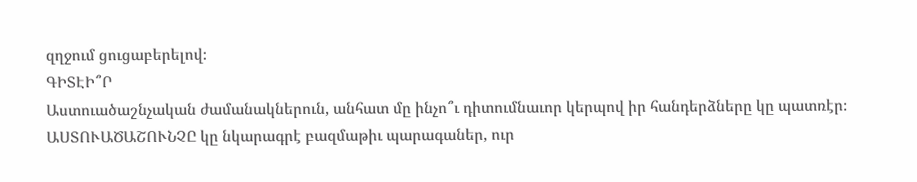զղջում ցուցաբերելով։
ԳԻՏԷԻ՞Ր
Աստուածաշնչական ժամանակներուն, անհատ մը ինչո՞ւ դիտումնաւոր կերպով իր հանդերձները կը պատռէր։
ԱՍՏՈՒԱԾԱՇՈՒՆՉԸ կը նկարագրէ բազմաթիւ պարագաներ, ուր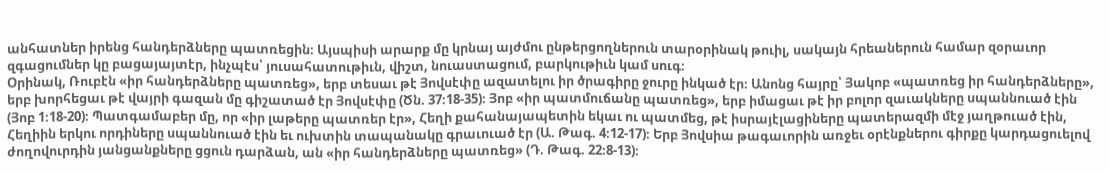անհատներ իրենց հանդերձները պատռեցին։ Այսպիսի արարք մը կրնայ այժմու ընթերցողներուն տարօրինակ թուիլ, սակայն հրեաներուն համար զօրաւոր զգացումներ կը բացայայտէր, ինչպէս՝ յուսահատութիւն, վիշտ, նուաստացում, բարկութիւն կամ սուգ։
Օրինակ, Ռուբէն «իր հանդերձները պատռեց», երբ տեսաւ թէ Յովսէփը ազատելու իր ծրագիրը ջուրը ինկած էր։ Անոնց հայրը՝ Յակոբ «պատռեց իր հանդերձները», երբ խորհեցաւ թէ վայրի գազան մը գիշատած էր Յովսէփը (Ծն. 37։18-35)։ Յոբ «իր պատմուճանը պատռեց», երբ իմացաւ թէ իր բոլոր զաւակները սպաննուած էին (Յոբ 1։18-20)։ Պատգամաբեր մը, որ «իր լաթերը պատռեր էր», Հեղի քահանայապետին եկաւ ու պատմեց, թէ իսրայէլացիները պատերազմի մէջ յաղթուած էին, Հեղիին երկու որդիները սպաննուած էին եւ ուխտին տապանակը գրաւուած էր (Ա. Թագ. 4։12-17)։ Երբ Յովսիա թագաւորին առջեւ օրէնքներու գիրքը կարդացուելով ժողովուրդին յանցանքները ցցուն դարձան, ան «իր հանդերձները պատռեց» (Դ. Թագ. 22։8-13)։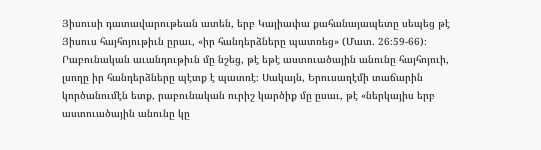Յիսուսի դատավարութեան ատեն, երբ Կայիափա քահանայապետը սեպեց թէ Յիսուս հայհոյութիւն ըրաւ, «իր հանդերձները պատռեց» (Մատ. 26։59-66)։ Րաբունական աւանդութիւն մը նշեց, թէ եթէ աստուածային անունը հայհոյուի, լսողը իր հանդերձները պէտք է պատռէ։ Սակայն, Երուսաղէմի տաճարին կործանումէն ետք, րաբունական ուրիշ կարծիք մը ըսաւ, թէ «ներկայիս երբ աստուածային անունը կը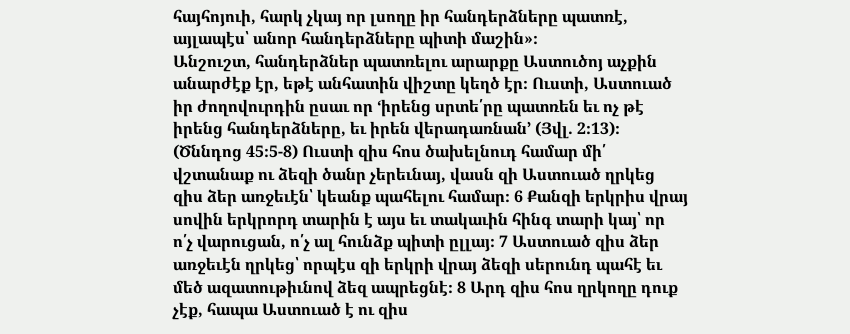հայհոյուի, հարկ չկայ որ լսողը իր հանդերձները պատռէ, այլապէս՝ անոր հանդերձները պիտի մաշին»։
Անշուշտ, հանդերձներ պատռելու արարքը Աստուծոյ աչքին անարժէք էր, եթէ անհատին վիշտը կեղծ էր։ Ուստի, Աստուած իր ժողովուրդին ըսաւ որ ‘իրենց սրտե՛րը պատռեն եւ ոչ թէ իրենց հանդերձները, եւ իրեն վերադառնան’ (Յվլ. 2։13)։
(Ծննդոց 45։5-8) Ուստի զիս հոս ծախելնուդ համար մի՛ վշտանաք ու ձեզի ծանր չերեւնայ, վասն զի Աստուած ղրկեց զիս ձեր առջեւէն՝ կեանք պահելու համար։ 6 Քանզի երկրիս վրայ սովին երկրորդ տարին է այս եւ տակաւին հինգ տարի կայ՝ որ ո՛չ վարուցան, ո՛չ ալ հունձք պիտի ըլլայ։ 7 Աստուած զիս ձեր առջեւէն ղրկեց՝ որպէս զի երկրի վրայ ձեզի սերունդ պահէ եւ մեծ ազատութիւնով ձեզ ապրեցնէ։ 8 Արդ զիս հոս ղրկողը դուք չէք, հապա Աստուած է ու զիս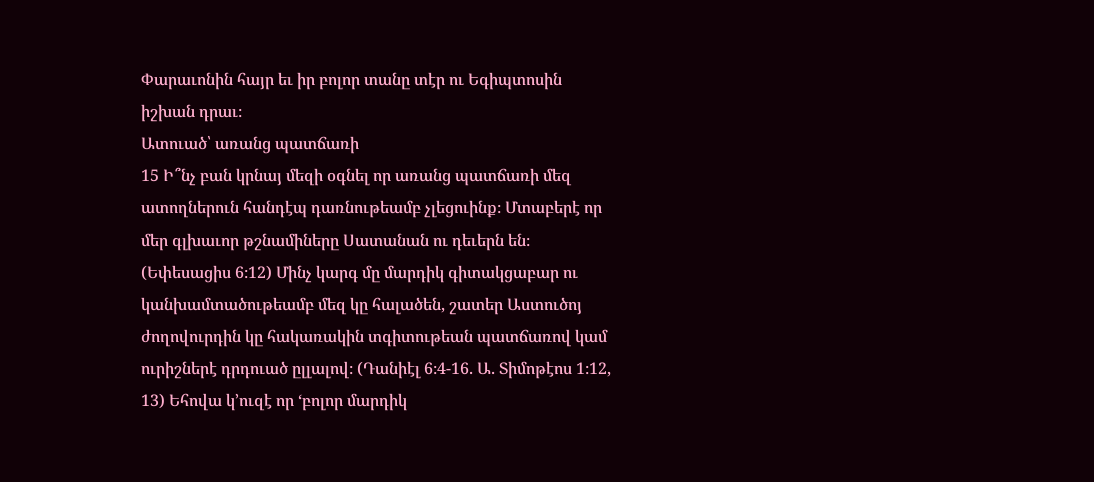Փարաւոնին հայր եւ իր բոլոր տանը տէր ու Եգիպտոսին իշխան դրաւ։
Ատուած՝ առանց պատճառի
15 Ի՞նչ բան կրնայ մեզի օգնել որ առանց պատճառի մեզ ատողներուն հանդէպ դառնութեամբ չլեցուինք։ Մտաբերէ որ մեր գլխաւոր թշնամիները Սատանան ու դեւերն են։ (Եփեսացիս 6։12) Մինչ կարգ մը մարդիկ գիտակցաբար ու կանխամտածութեամբ մեզ կը հալածեն, շատեր Աստուծոյ ժողովուրդին կը հակառակին տգիտութեան պատճառով կամ ուրիշներէ դրդուած ըլլալով։ (Դանիէլ 6։4-16. Ա. Տիմոթէոս 1։12, 13) Եհովա կ’ուզէ որ ‘բոլոր մարդիկ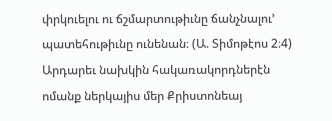փրկուելու ու ճշմարտութիւնը ճանչնալու’ պատեհութիւնը ունենան։ (Ա. Տիմոթէոս 2։4) Արդարեւ նախկին հակառակորդներէն ոմանք ներկայիս մեր Քրիստոնեայ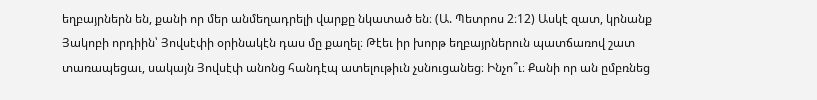եղբայրներն են, քանի որ մեր անմեղադրելի վարքը նկատած են։ (Ա. Պետրոս 2։12) Ասկէ զատ, կրնանք Յակոբի որդիին՝ Յովսէփի օրինակէն դաս մը քաղել։ Թէեւ իր խորթ եղբայրներուն պատճառով շատ տառապեցաւ, սակայն Յովսէփ անոնց հանդէպ ատելութիւն չսնուցանեց։ Ինչո՞ւ։ Քանի որ ան ըմբռնեց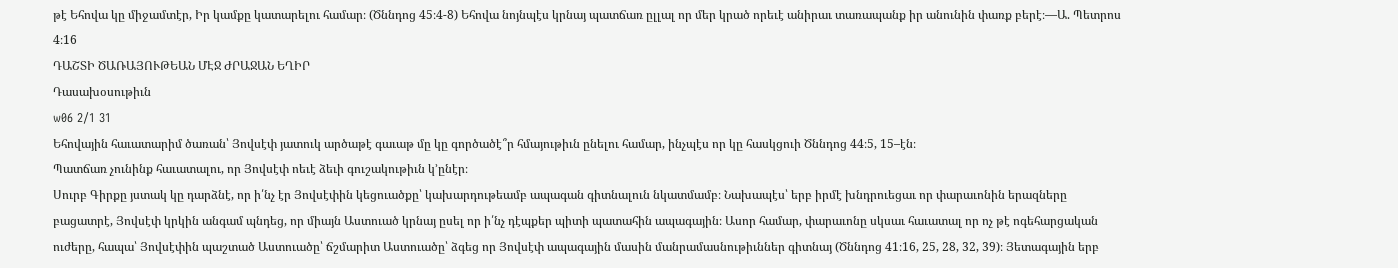թէ Եհովա կը միջամտէր, Իր կամքը կատարելու համար։ (Ծննդոց 45։4-8) Եհովա նոյնպէս կրնայ պատճառ ըլլալ որ մեր կրած որեւէ անիրաւ տառապանք իր անունին փառք բերէ։—Ա. Պետրոս 4։16
ԴԱՇՏԻ ԾԱՌԱՅՈՒԹԵԱՆ ՄԷՋ ԺՐԱՋԱՆ ԵՂԻՐ
Դասախօսութիւն
w06 2/1 31
Եհովային հաւատարիմ ծառան՝ Յովսէփ յատուկ արծաթէ գաւաթ մը կը գործածէ՞ր հմայութիւն ընելու համար, ինչպէս որ կը հասկցուի Ծննդոց 44։5, 15–էն։
Պատճառ չունինք հաւատալու, որ Յովսէփ ոեւէ ձեւի գուշակութիւն կ’ընէր։
Սուրբ Գիրքը յստակ կը դարձնէ, որ ի՛նչ էր Յովսէփին կեցուածքը՝ կախարդութեամբ ապագան գիտնալուն նկատմամբ։ Նախապէս՝ երբ իրմէ խնդրուեցաւ որ փարաւոնին երազները բացատրէ, Յովսէփ կրկին անգամ պնդեց, որ միայն Աստուած կրնայ ըսել որ ի՛նչ դէպքեր պիտի պատահին ապագային։ Ասոր համար, փարաւոնը սկսաւ հաւատալ որ ոչ թէ ոգեհարցական ուժերը, հապա՝ Յովսէփին պաշտած Աստուածը՝ ճշմարիտ Աստուածը՝ ձգեց որ Յովսէփ ապագային մասին մանրամասնութիւններ գիտնայ (Ծննդոց 41։16, 25, 28, 32, 39)։ Յետագային երբ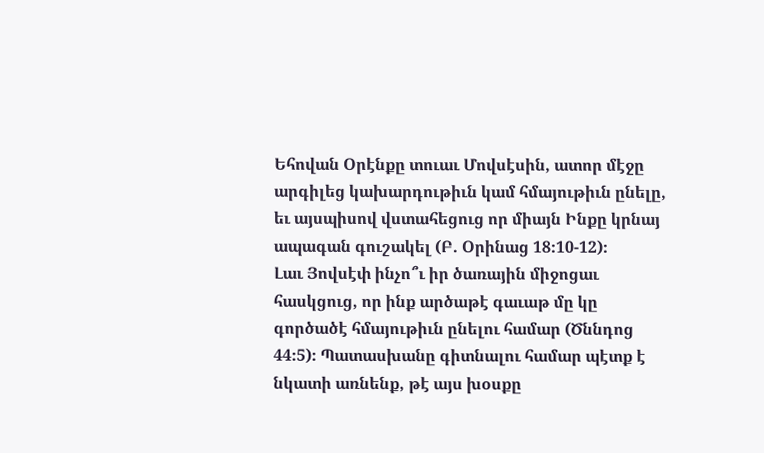Եհովան Օրէնքը տուաւ Մովսէսին, ատոր մէջը արգիլեց կախարդութիւն կամ հմայութիւն ընելը, եւ այսպիսով վստահեցուց որ միայն Ինքը կրնայ ապագան գուշակել (Բ. Օրինաց 18։10-12)։
Լաւ Յովսէփ ինչո՞ւ իր ծառային միջոցաւ հասկցուց, որ ինք արծաթէ գաւաթ մը կը գործածէ հմայութիւն ընելու համար (Ծննդոց 44։5)։ Պատասխանը գիտնալու համար պէտք է նկատի առնենք, թէ այս խօսքը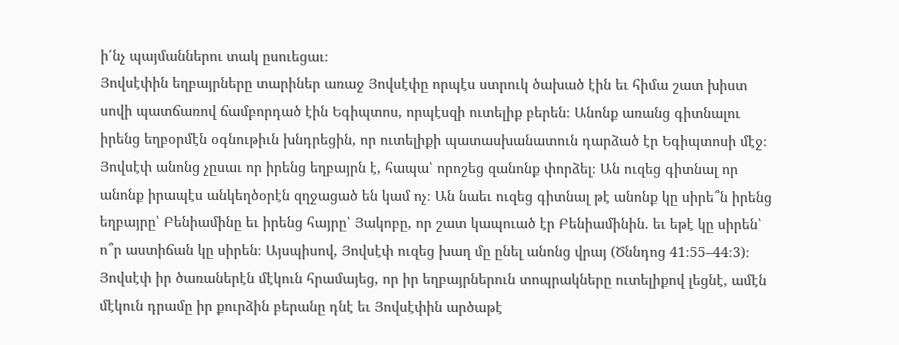ի՛նչ պայմաններու տակ ըսուեցաւ։
Յովսէփին եղբայրները տարիներ առաջ Յովսէփը որպէս ստրուկ ծախած էին եւ հիմա շատ խիստ սովի պատճառով ճամբորդած էին Եգիպտոս, որպէսզի ուտելիք բերեն։ Անոնք առանց գիտնալու իրենց եղբօրմէն օգնութիւն խնդրեցին, որ ուտելիքի պատասխանատուն դարձած էր Եգիպտոսի մէջ։ Յովսէփ անոնց չըսաւ որ իրենց եղբայրն է, հապա՝ որոշեց զանոնք փորձել։ Ան ուզեց գիտնալ որ անոնք իրապէս անկեղծօրէն զղջացած են կամ ոչ։ Ան նաեւ ուզեց գիտնալ թէ անոնք կը սիրե՞ն իրենց եղբայրը՝ Բենիամինը եւ իրենց հայրը՝ Յակոբը, որ շատ կապուած էր Բենիամինին. եւ եթէ կը սիրեն՝ ո՞ր աստիճան կը սիրեն։ Այսպիսով, Յովսէփ ուզեց խաղ մը ընել անոնց վրայ (Ծննդոց 41։55–44։3)։
Յովսէփ իր ծառաներէն մէկուն հրամայեց, որ իր եղբայրներուն տոպրակները ուտելիքով լեցնէ, ամէն մէկուն դրամը իր քուրձին բերանը դնէ եւ Յովսէփին արծաթէ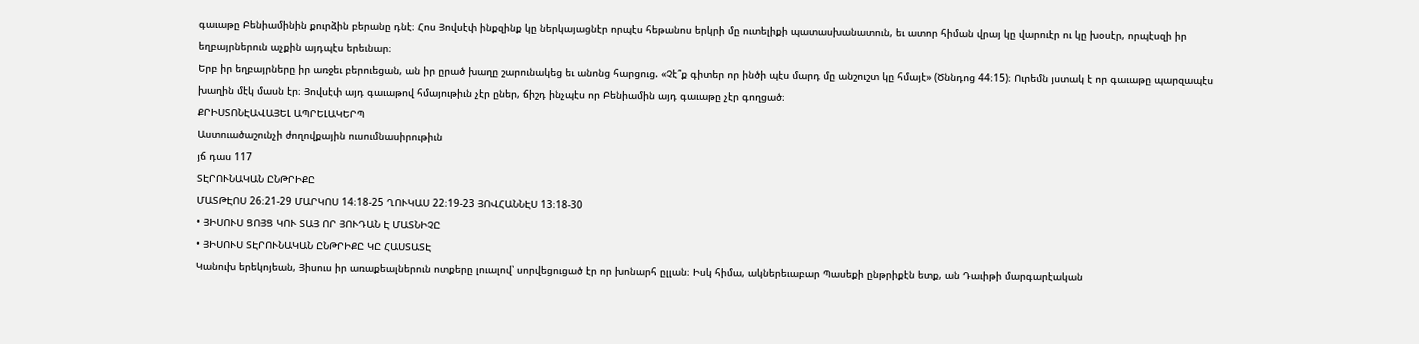գաւաթը Բենիամինին քուրձին բերանը դնէ։ Հոս Յովսէփ ինքզինք կը ներկայացնէր որպէս հեթանոս երկրի մը ուտելիքի պատասխանատուն, եւ ատոր հիման վրայ կը վարուէր ու կը խօսէր, որպէսզի իր եղբայրներուն աչքին այդպէս երեւնար։
Երբ իր եղբայրները իր առջեւ բերուեցան, ան իր ըրած խաղը շարունակեց եւ անոնց հարցուց. «Չէ՞ք գիտեր որ ինծի պէս մարդ մը անշուշտ կը հմայէ» (Ծննդոց 44։15)։ Ուրեմն յստակ է որ գաւաթը պարզապէս խաղին մէկ մասն էր։ Յովսէփ այդ գաւաթով հմայութիւն չէր ըներ, ճիշդ ինչպէս որ Բենիամին այդ գաւաթը չէր գողցած։
ՔՐԻՍՏՈՆԷԱՎԱՅԵԼ ԱՊՐԵԼԱԿԵՐՊ
Աստուածաշունչի ժողովքային ուսումնասիրութիւն
յճ դաս 117
ՏԷՐՈՒՆԱԿԱՆ ԸՆԹՐԻՔԸ
ՄԱՏԹԷՈՍ 26։21-29 ՄԱՐԿՈՍ 14։18-25 ՂՈՒԿԱՍ 22։19-23 ՅՈՎՀԱՆՆԷՍ 13։18-30
• ՅԻՍՈՒՍ ՑՈՅՑ ԿՈՒ ՏԱՅ ՈՐ ՅՈՒԴԱՆ Է ՄԱՏՆԻՉԸ
• ՅԻՍՈՒՍ ՏԷՐՈՒՆԱԿԱՆ ԸՆԹՐԻՔԸ ԿԸ ՀԱՍՏԱՏԷ
Կանուխ երեկոյեան, Յիսուս իր առաքեալներուն ոտքերը լուալով՝ սորվեցուցած էր որ խոնարհ ըլլան։ Իսկ հիմա, ակներեւաբար Պասեքի ընթրիքէն ետք, ան Դաւիթի մարգարէական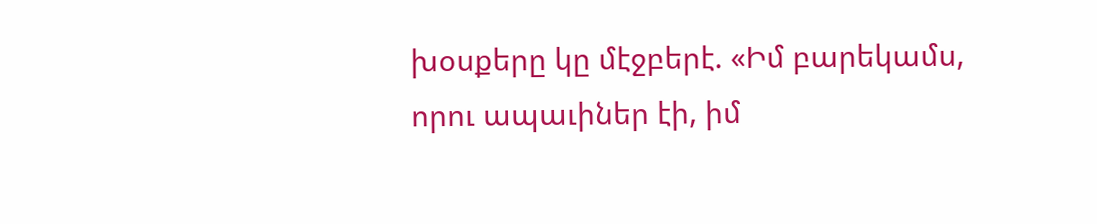խօսքերը կը մէջբերէ. «Իմ բարեկամս, որու ապաւիներ էի, իմ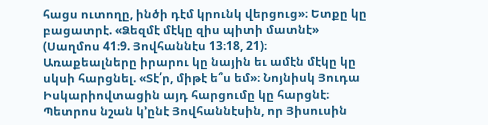հացս ուտողը, ինծի դէմ կրունկ վերցուց»։ Ետքը կը բացատրէ. «Ձեզմէ մէկը զիս պիտի մատնէ» (Սաղմոս 41։9. Յովհաննէս 13։18, 21)։
Առաքեալները իրարու կը նային եւ ամէն մէկը կը սկսի հարցնել. «Տէ՛ր, միթէ ե՞ս եմ»։ Նոյնիսկ Յուդա Իսկարիովտացին այդ հարցումը կը հարցնէ։ Պետրոս նշան կ’ընէ Յովհաննէսին, որ Յիսուսին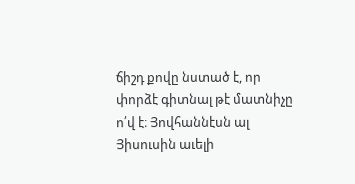ճիշդ քովը նստած է, որ փորձէ գիտնալ թէ մատնիչը ո՛վ է։ Յովհաննէսն ալ Յիսուսին աւելի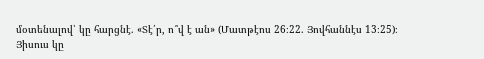մօտենալով՝ կը հարցնէ. «Տէ՛ր, ո՞վ է ան» (Մատթէոս 26։22. Յովհաննէս 13։25)։
Յիսուս կը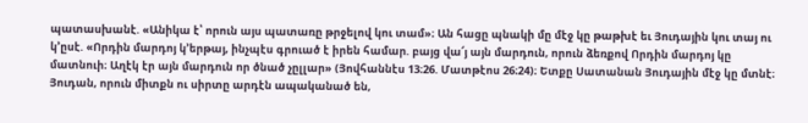պատասխանէ. «Անիկա է՝ որուն այս պատառը թրջելով կու տամ»։ Ան հացը պնակի մը մէջ կը թաթխէ եւ Յուդային կու տայ ու կ’ըսէ. «Որդին մարդոյ կ’երթայ, ինչպէս գրուած է իրեն համար. բայց վա՜յ այն մարդուն, որուն ձեռքով Որդին մարդոյ կը մատնուի։ Աղէկ էր այն մարդուն որ ծնած չըլլար» (Յովհաննէս 13։26. Մատթէոս 26։24)։ Ետքը Սատանան Յուդային մէջ կը մտնէ։ Յուդան, որուն միտքն ու սիրտը արդէն ապականած են,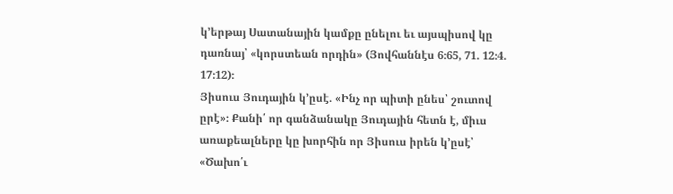կ’երթայ Սատանային կամքը ընելու եւ այսպիսով կը դառնայ՝ «կորստեան որդին» (Յովհաննէս 6։65, 71. 12։4. 17։12)։
Յիսուս Յուդային կ’ըսէ. «Ինչ որ պիտի ընես՝ շուտով ըրէ»։ Քանի՛ որ գանձանակը Յուդային հետն է, միւս առաքեալները կը խորհին որ Յիսուս իրեն կ’ըսէ՝ «Ծախո՛ւ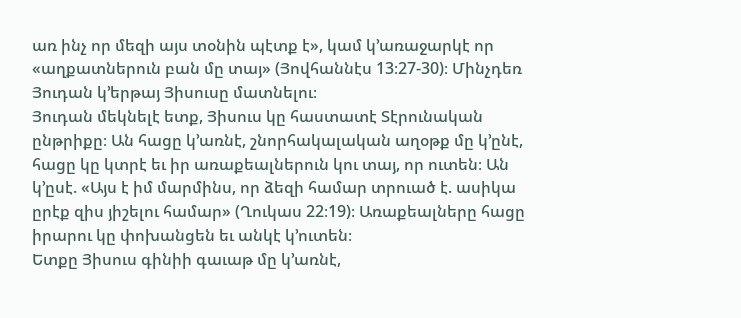առ ինչ որ մեզի այս տօնին պէտք է», կամ կ’առաջարկէ որ «աղքատներուն բան մը տայ» (Յովհաննէս 13։27-30)։ Մինչդեռ Յուդան կ’երթայ Յիսուսը մատնելու։
Յուդան մեկնելէ ետք, Յիսուս կը հաստատէ Տէրունական ընթրիքը։ Ան հացը կ’առնէ, շնորհակալական աղօթք մը կ’ընէ, հացը կը կտրէ եւ իր առաքեալներուն կու տայ, որ ուտեն։ Ան կ’ըսէ. «Այս է իմ մարմինս, որ ձեզի համար տրուած է. ասիկա ըրէք զիս յիշելու համար» (Ղուկաս 22։19)։ Առաքեալները հացը իրարու կը փոխանցեն եւ անկէ կ’ուտեն։
Ետքը Յիսուս գինիի գաւաթ մը կ’առնէ,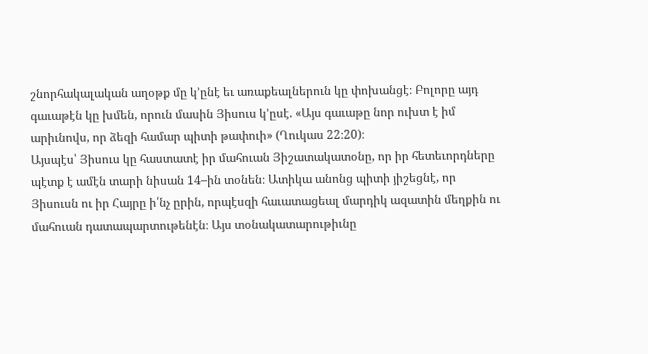շնորհակալական աղօթք մը կ’ընէ եւ առաքեալներուն կը փոխանցէ։ Բոլորը այդ գաւաթէն կը խմեն, որուն մասին Յիսուս կ’ըսէ. «Այս գաւաթը նոր ուխտ է իմ արիւնովս, որ ձեզի համար պիտի թափուի» (Ղուկաս 22։20)։
Այսպէս՝ Յիսուս կը հաստատէ իր մահուան Յիշատակատօնը, որ իր հետեւորդները պէտք է ամէն տարի նիսան 14–ին տօնեն։ Ատիկա անոնց պիտի յիշեցնէ, որ Յիսուսն ու իր Հայրը ի՛նչ ըրին, որպէսզի հաւատացեալ մարդիկ ազատին մեղքին ու մահուան դատապարտութենէն։ Այս տօնակատարութիւնը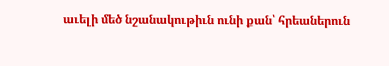աւելի մեծ նշանակութիւն ունի քան՝ հրեաներուն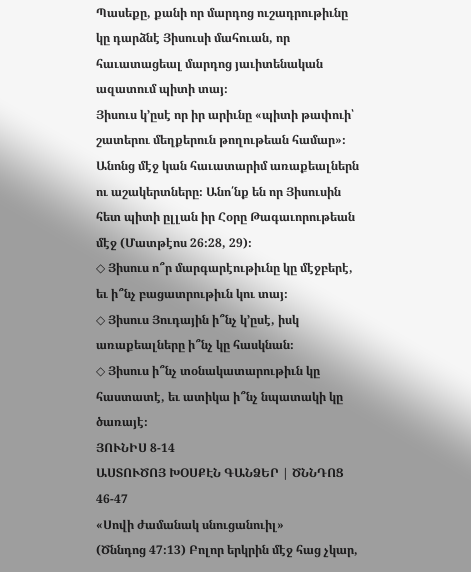Պասեքը, քանի որ մարդոց ուշադրութիւնը կը դարձնէ Յիսուսի մահուան, որ հաւատացեալ մարդոց յաւիտենական ազատում պիտի տայ։
Յիսուս կ’ըսէ որ իր արիւնը «պիտի թափուի՝ շատերու մեղքերուն թողութեան համար»։ Անոնց մէջ կան հաւատարիմ առաքեալներն ու աշակերտները։ Անո՛նք են որ Յիսուսին հետ պիտի ըլլան իր Հօրը Թագաւորութեան մէջ (Մատթէոս 26։28, 29)։
◇ Յիսուս ո՞ր մարգարէութիւնը կը մէջբերէ, եւ ի՞նչ բացատրութիւն կու տայ։
◇ Յիսուս Յուդային ի՞նչ կ’ըսէ, իսկ առաքեալները ի՞նչ կը հասկնան։
◇ Յիսուս ի՞նչ տօնակատարութիւն կը հաստատէ, եւ ատիկա ի՞նչ նպատակի կը ծառայէ։
ՅՈՒՆԻՍ 8-14
ԱՍՏՈՒԾՈՅ ԽՕՍՔԷՆ ԳԱՆՁԵՐ | ԾՆՆԴՈՑ 46-47
«Սովի ժամանակ սնուցանուիլ»
(Ծննդոց 47։13) Բոլոր երկրին մէջ հաց չկար,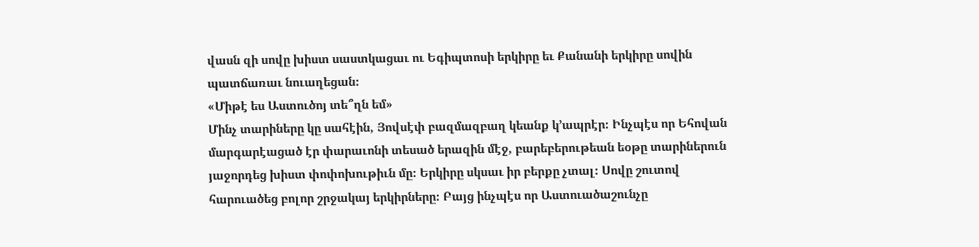վասն զի սովը խիստ սաստկացաւ ու Եգիպտոսի երկիրը եւ Քանանի երկիրը սովին պատճառաւ նուաղեցան։
«Միթէ ես Աստուծոյ տե՞ղն եմ»
Մինչ տարիները կը սահէին, Յովսէփ բազմազբաղ կեանք կ’ապրէր։ Ինչպէս որ Եհովան մարգարէացած էր փարաւոնի տեսած երազին մէջ, բարեբերութեան եօթը տարիներուն յաջորդեց խիստ փոփոխութիւն մը։ Երկիրը սկսաւ իր բերքը չտալ։ Սովը շուտով հարուածեց բոլոր շրջակայ երկիրները։ Բայց ինչպէս որ Աստուածաշունչը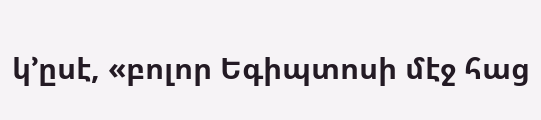կ’ըսէ, «բոլոր Եգիպտոսի մէջ հաց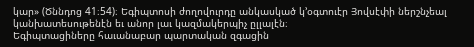կար» (Ծննդոց 41։54)։ Եգիպտոսի ժողովուրդը անկասկած կ’օգտուէր Յովսէփի ներշնչեալ կանխատեսութենէն եւ անոր լաւ կազմակերպիչ ըլլալէն։
Եգիպտացիները հաւանաբար պարտական զգացին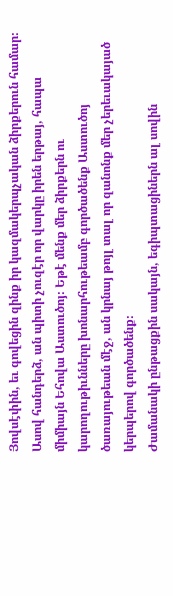Յովսէփին, եւ գովեցին զինք իր կազմակերպչական ձիրքերուն համար։ Ասով հանդերձ, ան պիտի չուզէր որ վարկը իրեն երթայ, հապա միմիայն Եհովա Աստուծոյ։ Եթէ մենք մեր ձիրքերն ու կարողութիւնները խոնարհութեամբ գործածենք Աստուծոյ ծառայութեան մէջ, ան կրնայ թոյլ տալ որ զանոնք մեր չերեւակայած կերպերով գործածենք։
Ժամանակի ընթացքին սակայն, եգիպտացիներն ալ սովին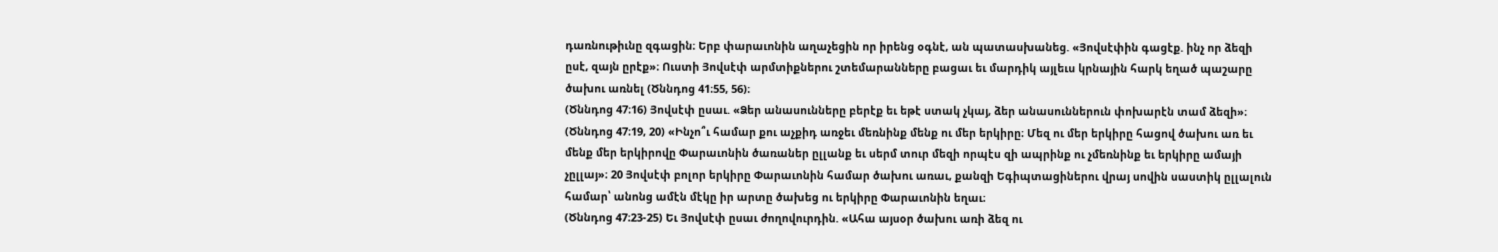դառնութիւնը զգացին։ Երբ փարաւոնին աղաչեցին որ իրենց օգնէ, ան պատասխանեց. «Յովսէփին գացէք. ինչ որ ձեզի ըսէ, զայն ըրէք»։ Ուստի Յովսէփ արմտիքներու շտեմարանները բացաւ եւ մարդիկ այլեւս կրնային հարկ եղած պաշարը ծախու առնել (Ծննդոց 41։55, 56)։
(Ծննդոց 47։16) Յովսէփ ըսաւ. «Ձեր անասունները բերէք եւ եթէ ստակ չկայ, ձեր անասուններուն փոխարէն տամ ձեզի»։
(Ծննդոց 47։19, 20) «Ինչո՞ւ համար քու աչքիդ առջեւ մեռնինք մենք ու մեր երկիրը։ Մեզ ու մեր երկիրը հացով ծախու առ եւ մենք մեր երկիրովը Փարաւոնին ծառաներ ըլլանք եւ սերմ տուր մեզի որպէս զի ապրինք ու չմեռնինք եւ երկիրը ամայի չըլլայ»։ 20 Յովսէփ բոլոր երկիրը Փարաւոնին համար ծախու առաւ, քանզի Եգիպտացիներու վրայ սովին սաստիկ ըլլալուն համար՝ անոնց ամէն մէկը իր արտը ծախեց ու երկիրը Փարաւոնին եղաւ։
(Ծննդոց 47։23-25) Եւ Յովսէփ ըսաւ ժողովուրդին. «Ահա այսօր ծախու առի ձեզ ու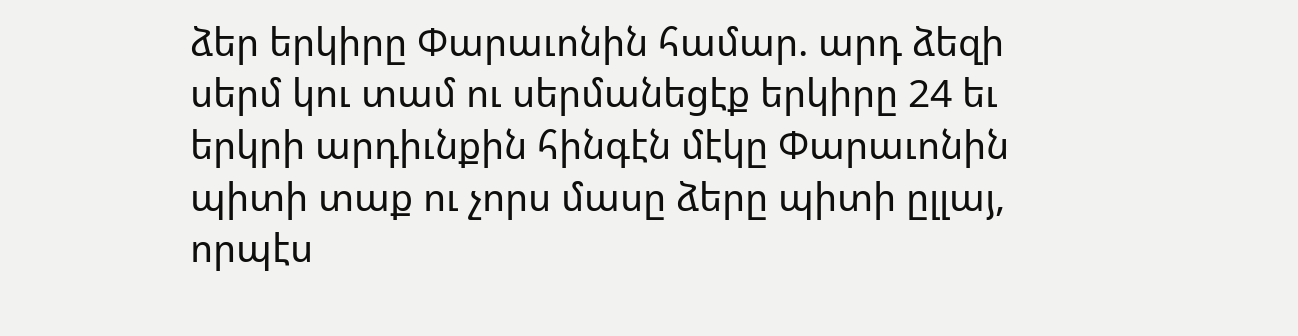ձեր երկիրը Փարաւոնին համար. արդ ձեզի սերմ կու տամ ու սերմանեցէք երկիրը 24 եւ երկրի արդիւնքին հինգէն մէկը Փարաւոնին պիտի տաք ու չորս մասը ձերը պիտի ըլլայ, որպէս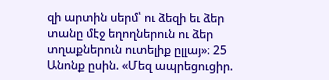զի արտին սերմ՝ ու ձեզի եւ ձեր տանը մէջ եղողներուն ու ձեր տղաքներուն ուտելիք ըլլայ»։ 25 Անոնք ըսին. «Մեզ ապրեցուցիր.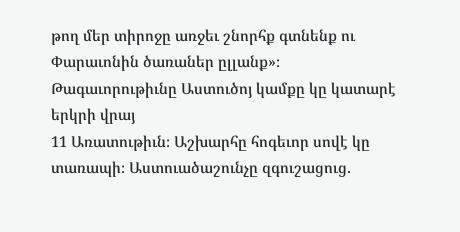թող մեր տիրոջը առջեւ շնորհք գտնենք ու Փարաւոնին ծառաներ ըլլանք»։
Թագաւորութիւնը Աստուծոյ կամքը կը կատարէ երկրի վրայ
11 Առատութիւն։ Աշխարհը հոգեւոր սովէ կը տառապի։ Աստուածաշունչը զգուշացուց.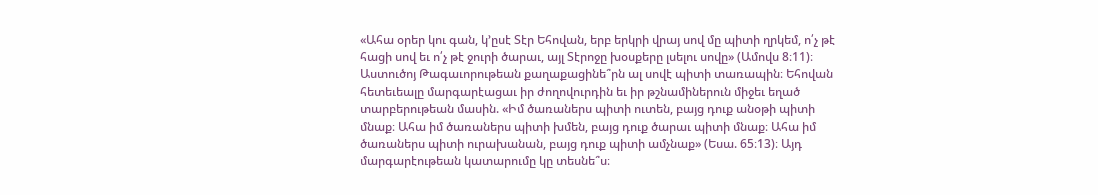«Ահա օրեր կու գան, կ’ըսէ Տէր Եհովան, երբ երկրի վրայ սով մը պիտի ղրկեմ, ո՛չ թէ հացի սով եւ ո՛չ թէ ջուրի ծարաւ, այլ Տէրոջը խօսքերը լսելու սովը» (Ամովս 8։11)։ Աստուծոյ Թագաւորութեան քաղաքացինե՞րն ալ սովէ պիտի տառապին։ Եհովան հետեւեալը մարգարէացաւ իր ժողովուրդին եւ իր թշնամիներուն միջեւ եղած տարբերութեան մասին. «Իմ ծառաներս պիտի ուտեն, բայց դուք անօթի պիտի մնաք։ Ահա իմ ծառաներս պիտի խմեն, բայց դուք ծարաւ պիտի մնաք։ Ահա իմ ծառաներս պիտի ուրախանան, բայց դուք պիտի ամչնաք» (Եսա. 65։13)։ Այդ մարգարէութեան կատարումը կը տեսնե՞ս։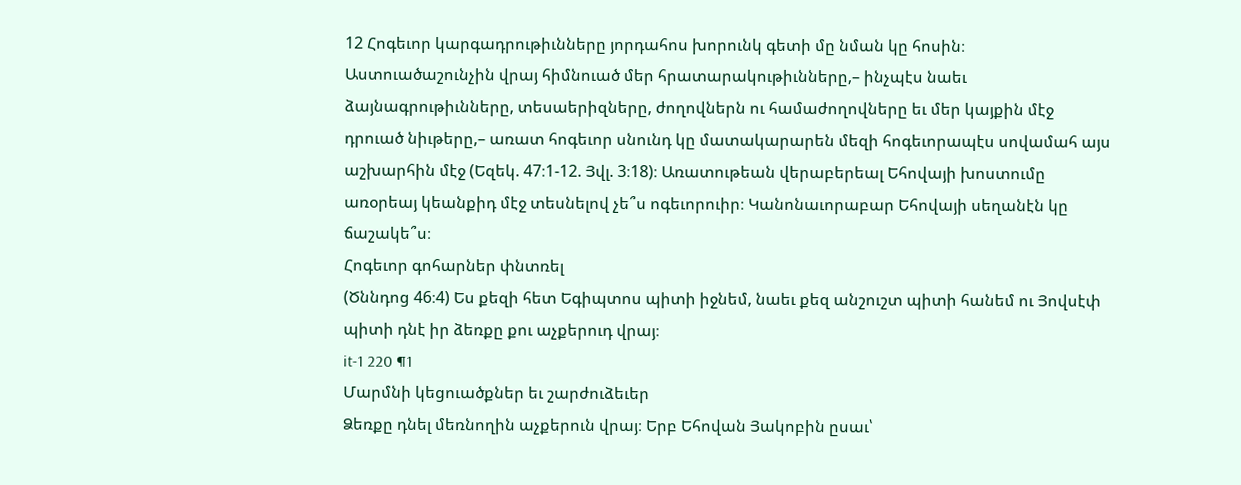12 Հոգեւոր կարգադրութիւնները յորդահոս խորունկ գետի մը նման կը հոսին։ Աստուածաշունչին վրայ հիմնուած մեր հրատարակութիւնները,– ինչպէս նաեւ ձայնագրութիւնները, տեսաերիզները, ժողովներն ու համաժողովները եւ մեր կայքին մէջ դրուած նիւթերը,– առատ հոգեւոր սնունդ կը մատակարարեն մեզի հոգեւորապէս սովամահ այս աշխարհին մէջ (Եզեկ. 47։1-12. Յվլ. 3։18)։ Առատութեան վերաբերեալ Եհովայի խոստումը առօրեայ կեանքիդ մէջ տեսնելով չե՞ս ոգեւորուիր։ Կանոնաւորաբար Եհովայի սեղանէն կը ճաշակե՞ս։
Հոգեւոր գոհարներ փնտռել
(Ծննդոց 46։4) Ես քեզի հետ Եգիպտոս պիտի իջնեմ, նաեւ քեզ անշուշտ պիտի հանեմ ու Յովսէփ պիտի դնէ իր ձեռքը քու աչքերուդ վրայ։
it-1 220 ¶1
Մարմնի կեցուածքներ եւ շարժուձեւեր
Ձեռքը դնել մեռնողին աչքերուն վրայ։ Երբ Եհովան Յակոբին ըսաւ՝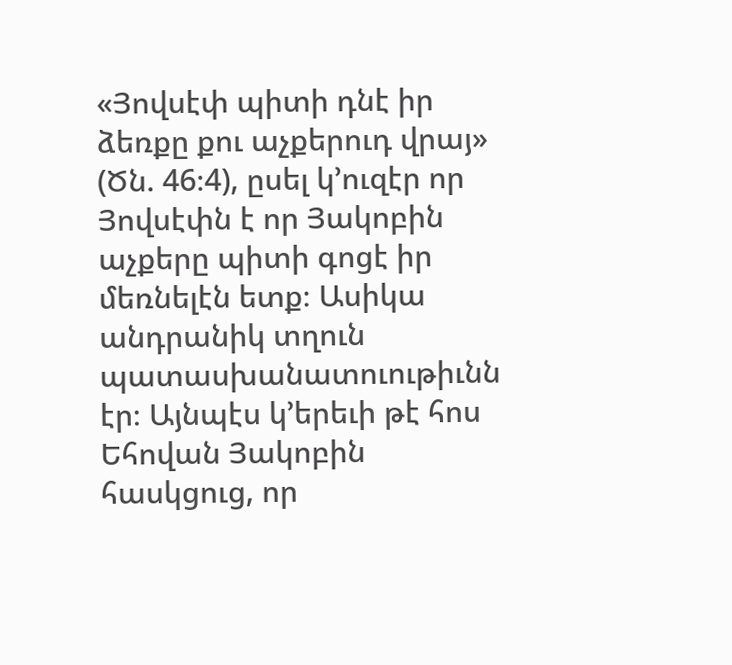«Յովսէփ պիտի դնէ իր ձեռքը քու աչքերուդ վրայ» (Ծն. 46։4), ըսել կ’ուզէր որ Յովսէփն է որ Յակոբին աչքերը պիտի գոցէ իր մեռնելէն ետք։ Ասիկա անդրանիկ տղուն պատասխանատուութիւնն էր։ Այնպէս կ’երեւի թէ հոս Եհովան Յակոբին հասկցուց, որ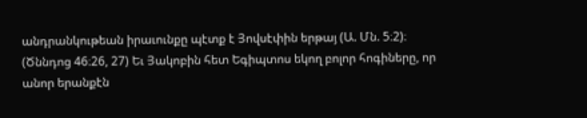անդրանկութեան իրաւունքը պէտք է Յովսէփին երթայ (Ա. Մն. 5։2)։
(Ծննդոց 46։26, 27) Եւ Յակոբին հետ Եգիպտոս եկող բոլոր հոգիները, որ անոր երանքէն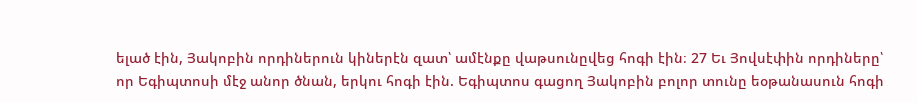ելած էին, Յակոբին որդիներուն կիներէն զատ՝ ամէնքը վաթսունըվեց հոգի էին։ 27 Եւ Յովսէփին որդիները՝ որ Եգիպտոսի մէջ անոր ծնան, երկու հոգի էին. Եգիպտոս գացող Յակոբին բոլոր տունը եօթանասուն հոգի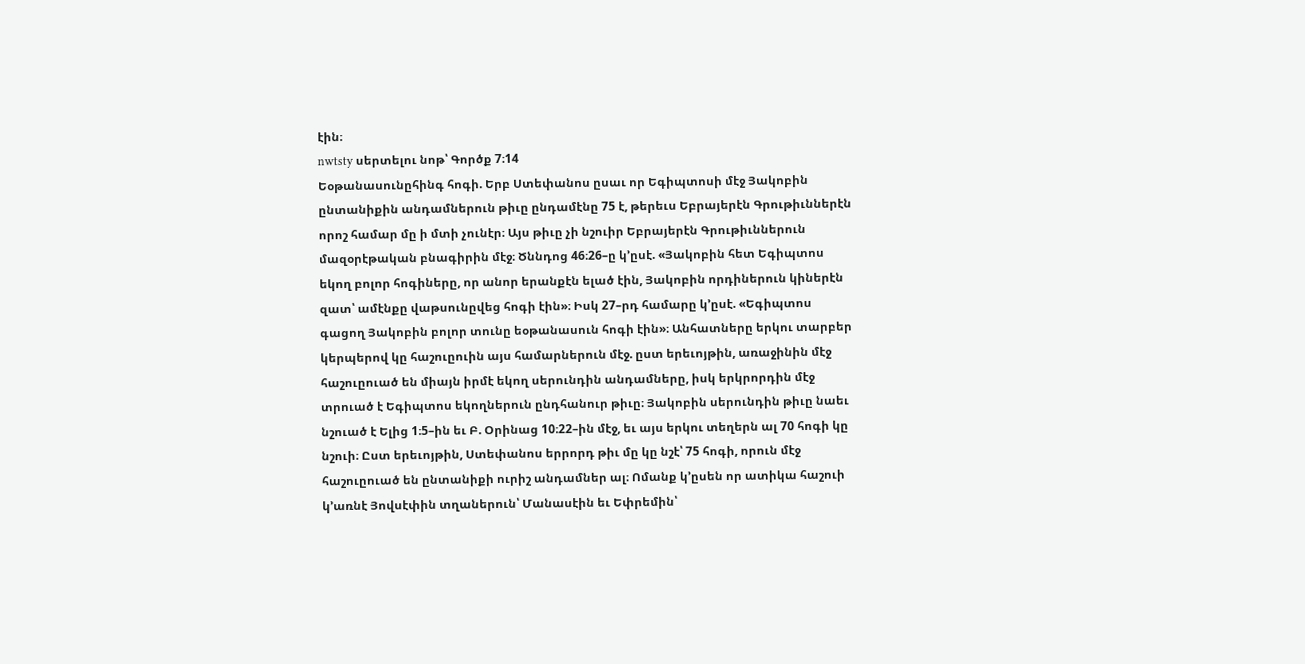էին։
nwtsty սերտելու նոթ՝ Գործք 7։14
Եօթանասունըհինգ հոգի. Երբ Ստեփանոս ըսաւ որ Եգիպտոսի մէջ Յակոբին ընտանիքին անդամներուն թիւը ընդամէնը 75 է, թերեւս Եբրայերէն Գրութիւններէն որոշ համար մը ի մտի չունէր։ Այս թիւը չի նշուիր Եբրայերէն Գրութիւններուն մազօրէթական բնագիրին մէջ։ Ծննդոց 46։26–ը կ’ըսէ. «Յակոբին հետ Եգիպտոս եկող բոլոր հոգիները, որ անոր երանքէն ելած էին, Յակոբին որդիներուն կիներէն զատ՝ ամէնքը վաթսունըվեց հոգի էին»։ Իսկ 27–րդ համարը կ’ըսէ. «Եգիպտոս գացող Յակոբին բոլոր տունը եօթանասուն հոգի էին»։ Անհատները երկու տարբեր կերպերով կը հաշուըուին այս համարներուն մէջ. ըստ երեւոյթին, առաջինին մէջ հաշուըուած են միայն իրմէ եկող սերունդին անդամները, իսկ երկրորդին մէջ տրուած է Եգիպտոս եկողներուն ընդհանուր թիւը։ Յակոբին սերունդին թիւը նաեւ նշուած է Ելից 1։5–ին եւ Բ. Օրինաց 10։22–ին մէջ, եւ այս երկու տեղերն ալ 70 հոգի կը նշուի։ Ըստ երեւոյթին, Ստեփանոս երրորդ թիւ մը կը նշէ՝ 75 հոգի, որուն մէջ հաշուըուած են ընտանիքի ուրիշ անդամներ ալ։ Ոմանք կ’ըսեն որ ատիկա հաշուի կ’առնէ Յովսէփին տղաներուն՝ Մանասէին եւ Եփրեմին՝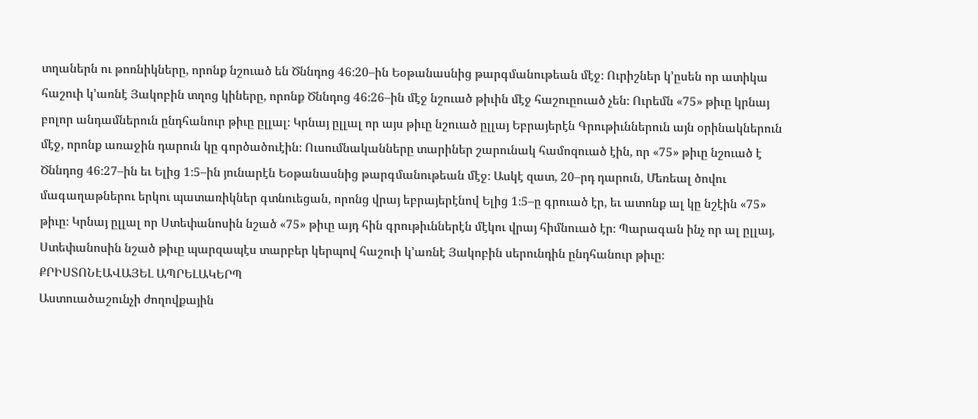տղաներն ու թոռնիկները, որոնք նշուած են Ծննդոց 46։20–ին Եօթանասնից թարգմանութեան մէջ։ Ուրիշներ կ’ըսեն որ ատիկա հաշուի կ’առնէ Յակոբին տղոց կիները, որոնք Ծննդոց 46։26–ին մէջ նշուած թիւին մէջ հաշուըուած չեն։ Ուրեմն «75» թիւը կրնայ բոլոր անդամներուն ընդհանուր թիւը ըլլալ։ Կրնայ ըլլալ որ այս թիւը նշուած ըլլայ Եբրայերէն Գրութիւններուն այն օրինակներուն մէջ, որոնք առաջին դարուն կը գործածուէին։ Ուսումնականները տարիներ շարունակ համոզուած էին, որ «75» թիւը նշուած է Ծննդոց 46։27–ին եւ Ելից 1։5–ին յունարէն Եօթանասնից թարգմանութեան մէջ։ Ասկէ զատ, 20–րդ դարուն, Մեռեալ ծովու մագաղաթներու երկու պատառիկներ գտնուեցան, որոնց վրայ եբրայերէնով Ելից 1։5–ը գրուած էր, եւ ատոնք ալ կը նշէին «75» թիւը։ Կրնայ ըլլալ որ Ստեփանոսին նշած «75» թիւը այդ հին գրութիւններէն մէկու վրայ հիմնուած էր։ Պարագան ինչ որ ալ ըլլայ, Ստեփանոսին նշած թիւը պարզապէս տարբեր կերպով հաշուի կ’առնէ Յակոբին սերունդին ընդհանուր թիւը։
ՔՐԻՍՏՈՆԷԱՎԱՅԵԼ ԱՊՐԵԼԱԿԵՐՊ
Աստուածաշունչի ժողովքային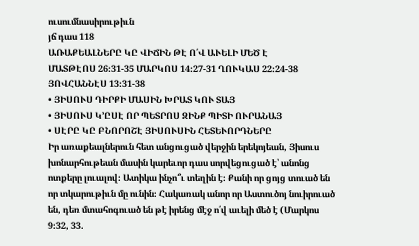ուսումնասիրութիւն
յճ դաս 118
ԱՌԱՔԵԱԼՆԵՐԸ ԿԸ ՎԻՃԻՆ ԹԷ Ո՛Վ ԱՒԵԼԻ ՄԵԾ Է
ՄԱՏԹԷՈՍ 26։31-35 ՄԱՐԿՈՍ 14։27-31 ՂՈՒԿԱՍ 22։24-38 ՅՈՎՀԱՆՆԷՍ 13։31-38
• ՅԻՍՈՒՍ ԴԻՐՔԻ ՄԱՍԻՆ ԽՐԱՏ ԿՈՒ ՏԱՅ
• ՅԻՍՈՒՍ Կ’ԸՍԷ ՈՐ ՊԵՏՐՈՍ ԶԻՆՔ ՊԻՏԻ ՈՒՐԱՆԱՅ
• ՍԷՐԸ ԿԸ ԲՆՈՐՈՇԷ ՅԻՍՈՒՍԻՆ ՀԵՏԵՒՈՐԴՆԵՐԸ
Իր առաքեալներուն հետ անցուցած վերջին երեկոյեան, Յիսուս խոնարհութեան մասին կարեւոր դաս սորվեցուցած է՝ անոնց ոտքերը լուալով։ Ատիկա ինչո՞ւ տեղին է։ Քանի որ ցոյց տուած են որ տկարութիւն մը ունին։ Հակառակ անոր որ Աստուծոյ նուիրուած են, դեռ մտահոգուած են թէ իրենց մէջ ո՛վ աւելի մեծ է (Մարկոս 9։32, 33.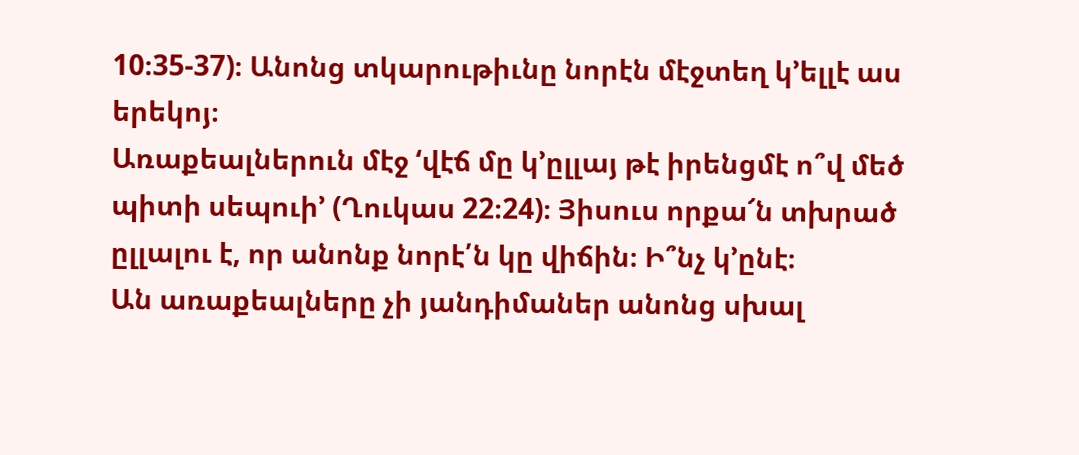10։35-37)։ Անոնց տկարութիւնը նորէն մէջտեղ կ’ելլէ աս երեկոյ։
Առաքեալներուն մէջ ‘վէճ մը կ’ըլլայ թէ իրենցմէ ո՞վ մեծ պիտի սեպուի’ (Ղուկաս 22։24)։ Յիսուս որքա՜ն տխրած ըլլալու է, որ անոնք նորէ՛ն կը վիճին։ Ի՞նչ կ’ընէ։
Ան առաքեալները չի յանդիմաներ անոնց սխալ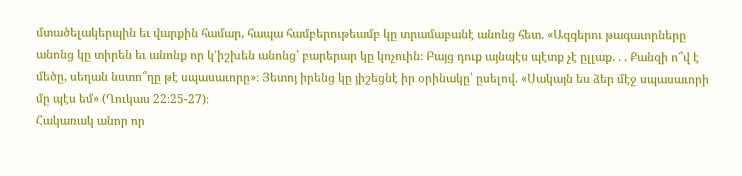մտածելակերպին եւ վարքին համար, հապա համբերութեամբ կը տրամաբանէ անոնց հետ. «Ազգերու թագաւորները անոնց կը տիրեն եւ անոնք որ կ’իշխեն անոնց՝ բարերար կը կոչուին։ Բայց դուք այնպէս պէտք չէ ըլլաք. . . Քանզի ո՞վ է մեծը, սեղան նստո՞ղը թէ սպասաւորը»։ Յետոյ իրենց կը յիշեցնէ իր օրինակը՝ ըսելով. «Սակայն ես ձեր մէջ սպասաւորի մը պէս եմ» (Ղուկաս 22։25-27)։
Հակառակ անոր որ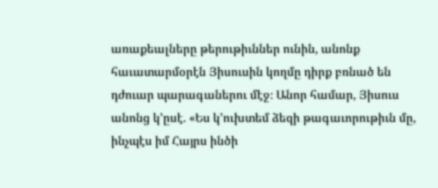առաքեալները թերութիւններ ունին, անոնք հաւատարմօրէն Յիսուսին կողմը դիրք բռնած են դժուար պարագաներու մէջ։ Անոր համար, Յիսուս անոնց կ’ըսէ. «Ես կ’ուխտեմ ձեզի թագաւորութիւն մը, ինչպէս իմ Հայրս ինծի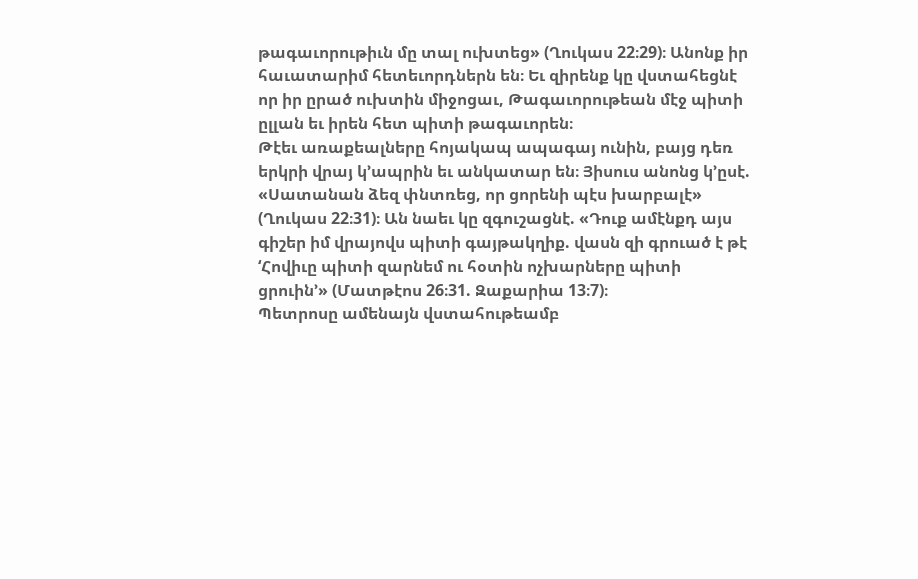թագաւորութիւն մը տալ ուխտեց» (Ղուկաս 22։29)։ Անոնք իր հաւատարիմ հետեւորդներն են։ Եւ զիրենք կը վստահեցնէ որ իր ըրած ուխտին միջոցաւ, Թագաւորութեան մէջ պիտի ըլլան եւ իրեն հետ պիտի թագաւորեն։
Թէեւ առաքեալները հոյակապ ապագայ ունին, բայց դեռ երկրի վրայ կ’ապրին եւ անկատար են։ Յիսուս անոնց կ’ըսէ. «Սատանան ձեզ փնտռեց, որ ցորենի պէս խարբալէ» (Ղուկաս 22։31)։ Ան նաեւ կը զգուշացնէ. «Դուք ամէնքդ այս գիշեր իմ վրայովս պիտի գայթակղիք. վասն զի գրուած է թէ ‘Հովիւը պիտի զարնեմ ու հօտին ոչխարները պիտի ցրուին’» (Մատթէոս 26։31. Զաքարիա 13։7)։
Պետրոսը ամենայն վստահութեամբ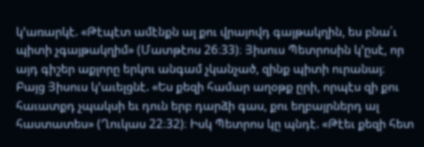կ’առարկէ. «Թէպէտ ամէնքն ալ քու վրայովդ գայթակղին, ես բնա՛ւ պիտի չգայթակղիմ» (Մատթէոս 26։33)։ Յիսուս Պետրոսին կ’ըսէ, որ այդ գիշեր աքլորը երկու անգամ չկանչած, զինք պիտի ուրանայ։ Բայց Յիսուս կ’աւելցնէ. «Ես քեզի համար աղօթք ըրի, որպէս զի քու հաւատքդ չպակսի եւ դուն երբ դարձի գաս, քու եղբայրներդ ալ հաստատես» (Ղուկաս 22։32)։ Իսկ Պետրոս կը պնդէ. «Թէեւ քեզի հետ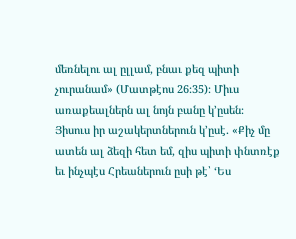մեռնելու ալ ըլլամ, բնաւ քեզ պիտի չուրանամ» (Մատթէոս 26։35)։ Միւս առաքեալներն ալ նոյն բանը կ’ըսեն։
Յիսուս իր աշակերտներուն կ’ըսէ. «Քիչ մը ատեն ալ ձեզի հետ եմ, զիս պիտի փնտռէք եւ ինչպէս Հրեաներուն ըսի թէ՝ ‘Ես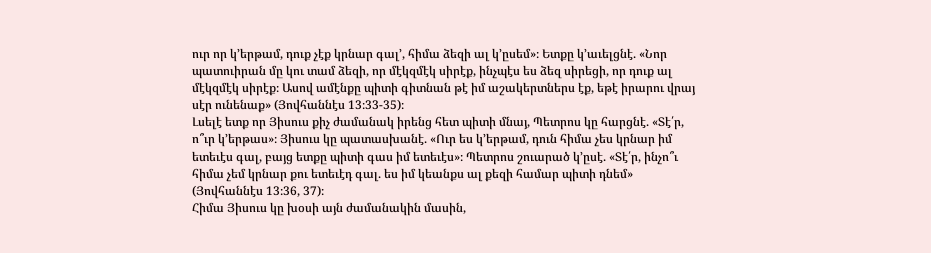ուր որ կ’երթամ, դուք չէք կրնար գալ’, հիմա ձեզի ալ կ’ըսեմ»։ Ետքը կ’աւելցնէ. «Նոր պատուիրան մը կու տամ ձեզի, որ մէկզմէկ սիրէք, ինչպէս ես ձեզ սիրեցի, որ դուք ալ մէկզմէկ սիրէք։ Ասով ամէնքը պիտի գիտնան թէ իմ աշակերտներս էք, եթէ իրարու վրայ սէր ունենաք» (Յովհաննէս 13։33-35)։
Լսելէ ետք որ Յիսուս քիչ ժամանակ իրենց հետ պիտի մնայ, Պետրոս կը հարցնէ. «Տէ՛ր, ո՞ւր կ’երթաս»։ Յիսուս կը պատասխանէ. «Ուր ես կ’երթամ, դուն հիմա չես կրնար իմ ետեւէս գալ, բայց ետքը պիտի գաս իմ ետեւէս»։ Պետրոս շուարած կ’ըսէ. «Տէ՛ր, ինչո՞ւ հիմա չեմ կրնար քու ետեւէդ գալ. ես իմ կեանքս ալ քեզի համար պիտի դնեմ» (Յովհաննէս 13։36, 37)։
Հիմա Յիսուս կը խօսի այն ժամանակին մասին,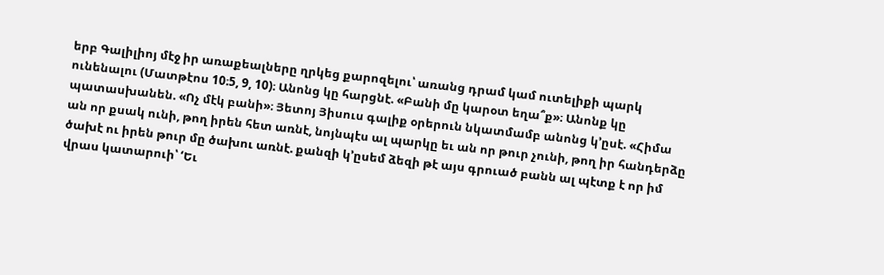երբ Գալիլիոյ մէջ իր առաքեալները ղրկեց քարոզելու՝ առանց դրամ կամ ուտելիքի պարկ ունենալու (Մատթէոս 10։5, 9, 10)։ Անոնց կը հարցնէ. «Բանի մը կարօտ եղա՞ք»։ Անոնք կը պատասխանեն. «Ոչ մէկ բանի»։ Յետոյ Յիսուս գալիք օրերուն նկատմամբ անոնց կ’ըսէ. «Հիմա ան որ քսակ ունի, թող իրեն հետ առնէ, նոյնպէս ալ պարկը եւ ան որ թուր չունի, թող իր հանդերձը ծախէ ու իրեն թուր մը ծախու առնէ. քանզի կ’ըսեմ ձեզի թէ այս գրուած բանն ալ պէտք է որ իմ վրաս կատարուի՝ ‘Եւ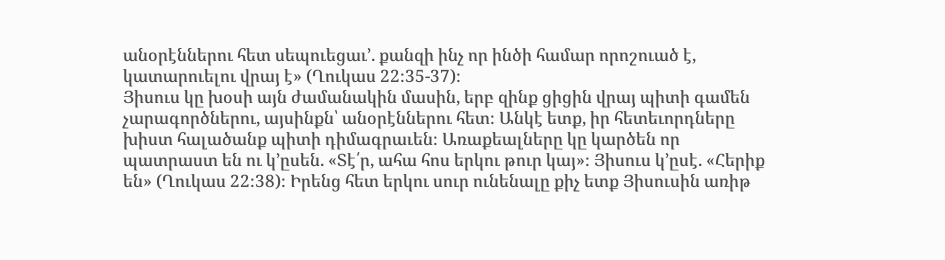անօրէններու հետ սեպուեցաւ’. քանզի ինչ որ ինծի համար որոշուած է, կատարուելու վրայ է» (Ղուկաս 22։35-37)։
Յիսուս կը խօսի այն ժամանակին մասին, երբ զինք ցիցին վրայ պիտի գամեն չարագործներու, այսինքն՝ անօրէններու հետ։ Անկէ ետք, իր հետեւորդները խիստ հալածանք պիտի դիմագրաւեն։ Առաքեալները կը կարծեն որ պատրաստ են ու կ’ըսեն. «Տէ՛ր, ահա հոս երկու թուր կայ»։ Յիսուս կ’ըսէ. «Հերիք են» (Ղուկաս 22։38)։ Իրենց հետ երկու սուր ունենալը քիչ ետք Յիսուսին առիթ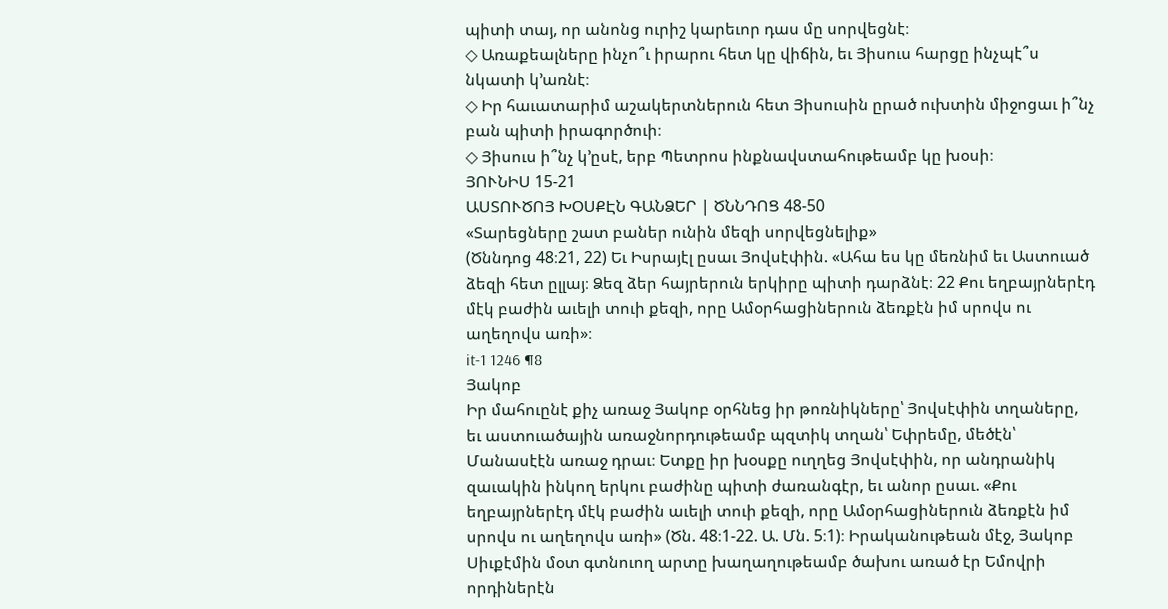պիտի տայ, որ անոնց ուրիշ կարեւոր դաս մը սորվեցնէ։
◇ Առաքեալները ինչո՞ւ իրարու հետ կը վիճին, եւ Յիսուս հարցը ինչպէ՞ս նկատի կ’առնէ։
◇ Իր հաւատարիմ աշակերտներուն հետ Յիսուսին ըրած ուխտին միջոցաւ ի՞նչ բան պիտի իրագործուի։
◇ Յիսուս ի՞նչ կ’ըսէ, երբ Պետրոս ինքնավստահութեամբ կը խօսի։
ՅՈՒՆԻՍ 15-21
ԱՍՏՈՒԾՈՅ ԽՕՍՔԷՆ ԳԱՆՁԵՐ | ԾՆՆԴՈՑ 48-50
«Տարեցները շատ բաներ ունին մեզի սորվեցնելիք»
(Ծննդոց 48։21, 22) Եւ Իսրայէլ ըսաւ Յովսէփին. «Ահա ես կը մեռնիմ եւ Աստուած ձեզի հետ ըլլայ։ Ձեզ ձեր հայրերուն երկիրը պիտի դարձնէ։ 22 Քու եղբայրներէդ մէկ բաժին աւելի տուի քեզի, որը Ամօրհացիներուն ձեռքէն իմ սրովս ու աղեղովս առի»։
it-1 1246 ¶8
Յակոբ
Իր մահուընէ քիչ առաջ Յակոբ օրհնեց իր թոռնիկները՝ Յովսէփին տղաները, եւ աստուածային առաջնորդութեամբ պզտիկ տղան՝ Եփրեմը, մեծէն՝ Մանասէէն առաջ դրաւ։ Ետքը իր խօսքը ուղղեց Յովսէփին, որ անդրանիկ զաւակին ինկող երկու բաժինը պիտի ժառանգէր, եւ անոր ըսաւ. «Քու եղբայրներէդ մէկ բաժին աւելի տուի քեզի, որը Ամօրհացիներուն ձեռքէն իմ սրովս ու աղեղովս առի» (Ծն. 48։1-22. Ա. Մն. 5։1)։ Իրականութեան մէջ, Յակոբ Սիւքէմին մօտ գտնուող արտը խաղաղութեամբ ծախու առած էր Եմովրի որդիներէն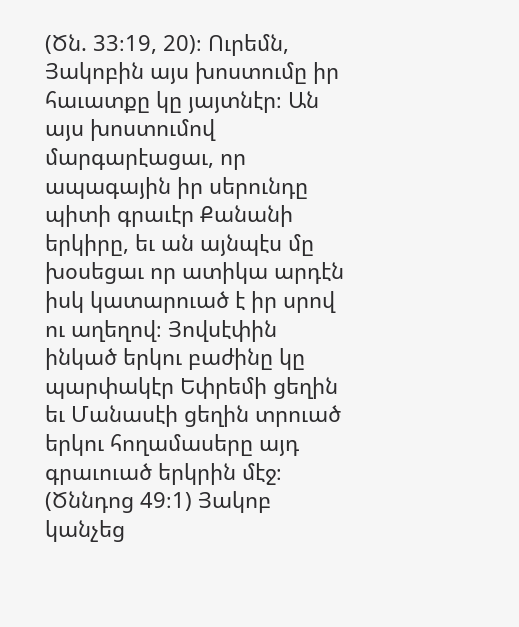(Ծն. 33։19, 20)։ Ուրեմն, Յակոբին այս խոստումը իր հաւատքը կը յայտնէր։ Ան այս խոստումով մարգարէացաւ, որ ապագային իր սերունդը պիտի գրաւէր Քանանի երկիրը, եւ ան այնպէս մը խօսեցաւ որ ատիկա արդէն իսկ կատարուած է իր սրով ու աղեղով։ Յովսէփին ինկած երկու բաժինը կը պարփակէր Եփրեմի ցեղին եւ Մանասէի ցեղին տրուած երկու հողամասերը այդ գրաւուած երկրին մէջ։
(Ծննդոց 49։1) Յակոբ կանչեց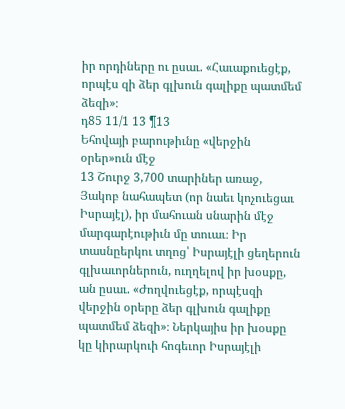իր որդիները ու ըսաւ. «Հաւաքուեցէք, որպէս զի ձեր գլխուն գալիքը պատմեմ ձեզի»։
դ85 11/1 13 ¶13
Եհովայի բարութիւնը «վերջին օրեր»ուն մէջ
13 Շուրջ 3,700 տարիներ առաջ, Յակոբ նահապետ (որ նաեւ կոչուեցաւ Իսրայէլ), իր մահուան սնարին մէջ մարգարէութիւն մը տուաւ։ Իր տասնըերկու տղոց՝ Իսրայէլի ցեղերուն գլխաւորներուն, ուղղելով իր խօսքը, ան ըսաւ. «Ժողվուեցէք, որպէսզի վերջին օրերը ձեր գլխուն գալիքը պատմեմ ձեզի»։ Ներկայիս իր խօսքը կը կիրարկուի հոգեւոր Իսրայէլի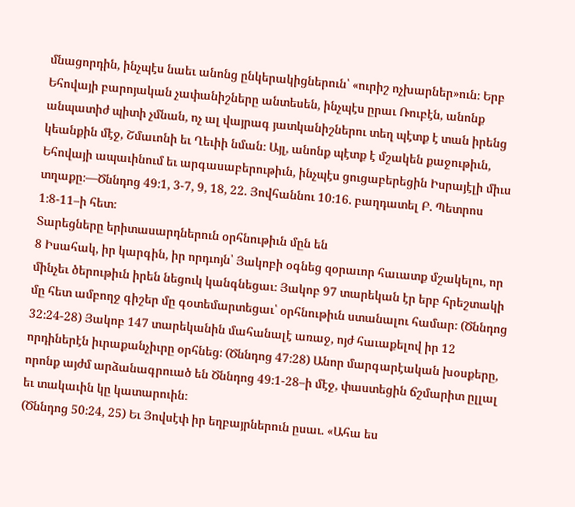մնացորդին, ինչպէս նաեւ անոնց ընկերակիցներուն՝ «ուրիշ ոչխարներ»ուն։ Երբ Եհովայի բարոյական չափանիշները անտեսեն, ինչպէս ըրաւ Ռուբէն, անոնք անպատիժ պիտի չմնան, ոչ ալ վայրագ յատկանիշներու տեղ պէտք է տան իրենց կեանքին մէջ, Շմաւոնի եւ Ղեւիի նման։ Այլ, անոնք պէտք է մշակեն քաջութիւն, Եհովայի ապաւինում եւ արգասաբերութիւն, ինչպէս ցուցաբերեցին Իսրայէլի միւս տղաքը։—Ծննդոց 49։1, 3-7, 9, 18, 22. Յովհաննու 10։16. բաղդատել Բ. Պետրոս 1։8-11–ի հետ։
Տարեցները երիտասարդներուն օրհնութիւն մըն են
8 Իսահակ, իր կարգին, իր որդւոյն՝ Յակոբի օգնեց զօրաւոր հաւատք մշակելու, որ մինչեւ ծերութիւն իրեն նեցուկ կանգնեցաւ։ Յակոբ 97 տարեկան էր երբ հրեշտակի մը հետ ամբողջ գիշեր մը գօտեմարտեցաւ՝ օրհնութիւն ստանալու համար։ (Ծննդոց 32։24-28) Յակոբ 147 տարեկանին մահանալէ առաջ, ոյժ հաւաքելով իր 12 որդիներէն իւրաքանչիւրը օրհնեց։ (Ծննդոց 47։28) Անոր մարգարէական խօսքերը, որոնք այժմ արձանագրուած են Ծննդոց 49։1-28–ի մէջ, փաստեցին ճշմարիտ ըլլալ եւ տակաւին կը կատարուին։
(Ծննդոց 50։24, 25) Եւ Յովսէփ իր եղբայրներուն ըսաւ. «Ահա ես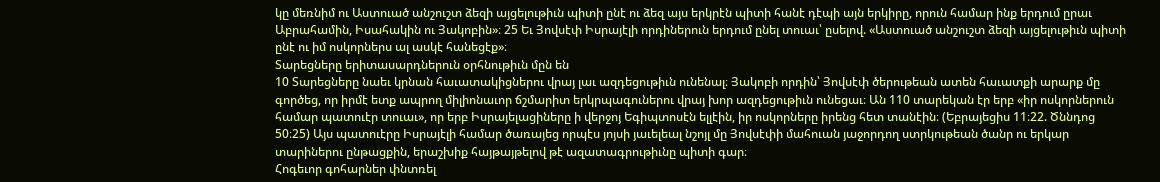կը մեռնիմ ու Աստուած անշուշտ ձեզի այցելութիւն պիտի ընէ ու ձեզ այս երկրէն պիտի հանէ դէպի այն երկիրը, որուն համար ինք երդում ըրաւ Աբրահամին, Իսահակին ու Յակոբին»։ 25 Եւ Յովսէփ Իսրայէլի որդիներուն երդում ընել տուաւ՝ ըսելով. «Աստուած անշուշտ ձեզի այցելութիւն պիտի ընէ ու իմ ոսկորներս ալ ասկէ հանեցէք»։
Տարեցները երիտասարդներուն օրհնութիւն մըն են
10 Տարեցները նաեւ կրնան հաւատակիցներու վրայ լաւ ազդեցութիւն ունենալ։ Յակոբի որդին՝ Յովսէփ ծերութեան ատեն հաւատքի արարք մը գործեց, որ իրմէ ետք ապրող միլիոնաւոր ճշմարիտ երկրպագուներու վրայ խոր ազդեցութիւն ունեցաւ։ Ան 110 տարեկան էր երբ «իր ոսկորներուն համար պատուէր տուաւ», որ երբ Իսրայելացիները ի վերջոյ Եգիպտոսէն ելլէին, իր ոսկորները իրենց հետ տանէին։ (Եբրայեցիս 11։22. Ծննդոց 50։25) Այս պատուէրը Իսրայէլի համար ծառայեց որպէս յոյսի յաւելեալ նշոյլ մը Յովսէփի մահուան յաջորդող ստրկութեան ծանր ու երկար տարիներու ընթացքին, երաշխիք հայթայթելով թէ ազատագրութիւնը պիտի գար։
Հոգեւոր գոհարներ փնտռել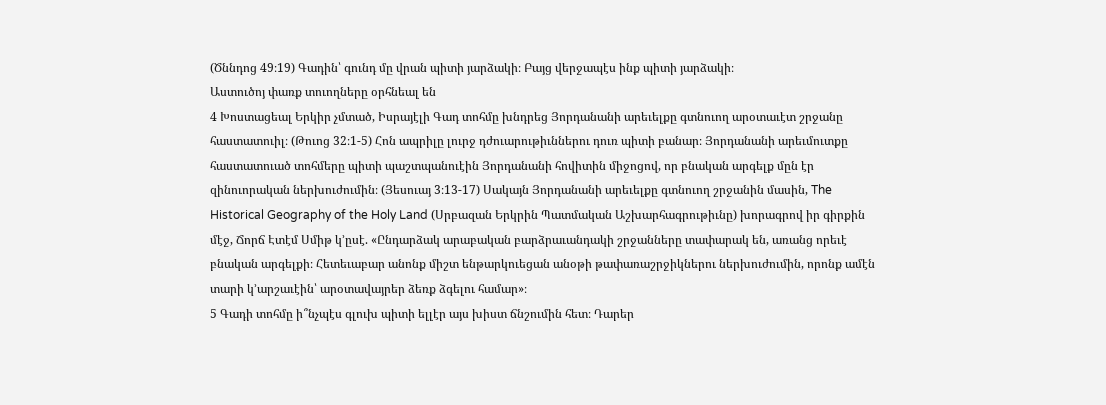(Ծննդոց 49։19) Գադին՝ գունդ մը վրան պիտի յարձակի։ Բայց վերջապէս ինք պիտի յարձակի։
Աստուծոյ փառք տուողները օրհնեալ են
4 Խոստացեալ Երկիր չմտած, Իսրայէլի Գադ տոհմը խնդրեց Յորդանանի արեւելքը գտնուող արօտաւէտ շրջանը հաստատուիլ։ (Թուոց 32։1-5) Հոն ապրիլը լուրջ դժուարութիւններու դուռ պիտի բանար։ Յորդանանի արեւմուտքը հաստատուած տոհմերը պիտի պաշտպանուէին Յորդանանի հովիտին միջոցով, որ բնական արգելք մըն էր զինուորական ներխուժումին։ (Յեսուայ 3։13-17) Սակայն Յորդանանի արեւելքը գտնուող շրջանին մասին, The Historical Geography of the Holy Land (Սրբազան Երկրին Պատմական Աշխարհագրութիւնը) խորագրով իր գիրքին մէջ, Ճորճ Էտէմ Սմիթ կ’ըսէ. «Ընդարձակ արաբական բարձրաւանդակի շրջանները տափարակ են, առանց որեւէ բնական արգելքի։ Հետեւաբար անոնք միշտ ենթարկուեցան անօթի թափառաշրջիկներու ներխուժումին, որոնք ամէն տարի կ’արշաւէին՝ արօտավայրեր ձեռք ձգելու համար»։
5 Գադի տոհմը ի՞նչպէս գլուխ պիտի ելլէր այս խիստ ճնշումին հետ։ Դարեր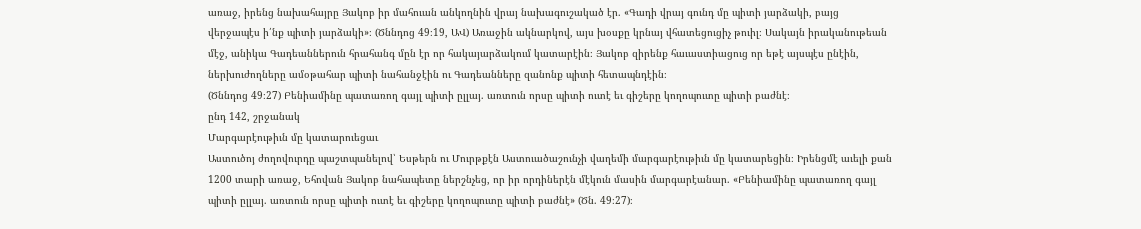առաջ, իրենց նախահայրը Յակոբ իր մահուան անկողնին վրայ նախագուշակած էր. «Գադի վրայ գունդ մը պիտի յարձակի, բայց վերջապէս ի՛նք պիտի յարձակի»։ (Ծննդոց 49։19, ԱՎ) Առաջին ակնարկով, այս խօսքը կրնայ վհատեցուցիչ թուիլ։ Սակայն իրականութեան մէջ, անիկա Գադեաններուն հրահանգ մըն էր որ հակայարձակում կատարէին։ Յակոբ զիրենք հաւաստիացուց որ եթէ այսպէս ընէին, ներխուժողները ամօթահար պիտի նահանջէին ու Գադեանները զանոնք պիտի հետապնդէին։
(Ծննդոց 49։27) Բենիամինը պատառող գայլ պիտի ըլլայ. առտուն որսը պիտի ուտէ եւ գիշերը կողոպուտը պիտի բաժնէ։
ընդ 142, շրջանակ
Մարգարէութիւն մը կատարուեցաւ
Աստուծոյ ժողովուրդը պաշտպանելով՝ Եսթերն ու Մուրթքէն Աստուածաշունչի վաղեմի մարգարէութիւն մը կատարեցին։ Իրենցմէ աւելի քան 1200 տարի առաջ, Եհովան Յակոբ նահապետը ներշնչեց, որ իր որդիներէն մէկուն մասին մարգարէանար. «Բենիամինը պատառող գայլ պիտի ըլլայ. առտուն որսը պիտի ուտէ եւ գիշերը կողոպուտը պիտի բաժնէ» (Ծն. 49։27)։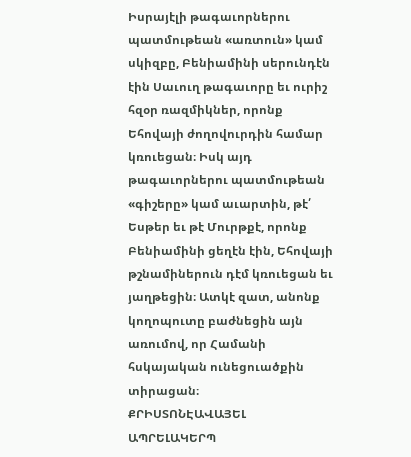Իսրայէլի թագաւորներու պատմութեան «առտուն» կամ սկիզբը, Բենիամինի սերունդէն էին Սաւուղ թագաւորը եւ ուրիշ հզօր ռազմիկներ, որոնք Եհովայի ժողովուրդին համար կռուեցան։ Իսկ այդ թագաւորներու պատմութեան «գիշերը» կամ աւարտին, թէ՛ Եսթեր եւ թէ Մուրթքէ, որոնք Բենիամինի ցեղէն էին, Եհովայի թշնամիներուն դէմ կռուեցան եւ յաղթեցին։ Ատկէ զատ, անոնք կողոպուտը բաժնեցին այն առումով, որ Համանի հսկայական ունեցուածքին տիրացան։
ՔՐԻՍՏՈՆԷԱՎԱՅԵԼ ԱՊՐԵԼԱԿԵՐՊ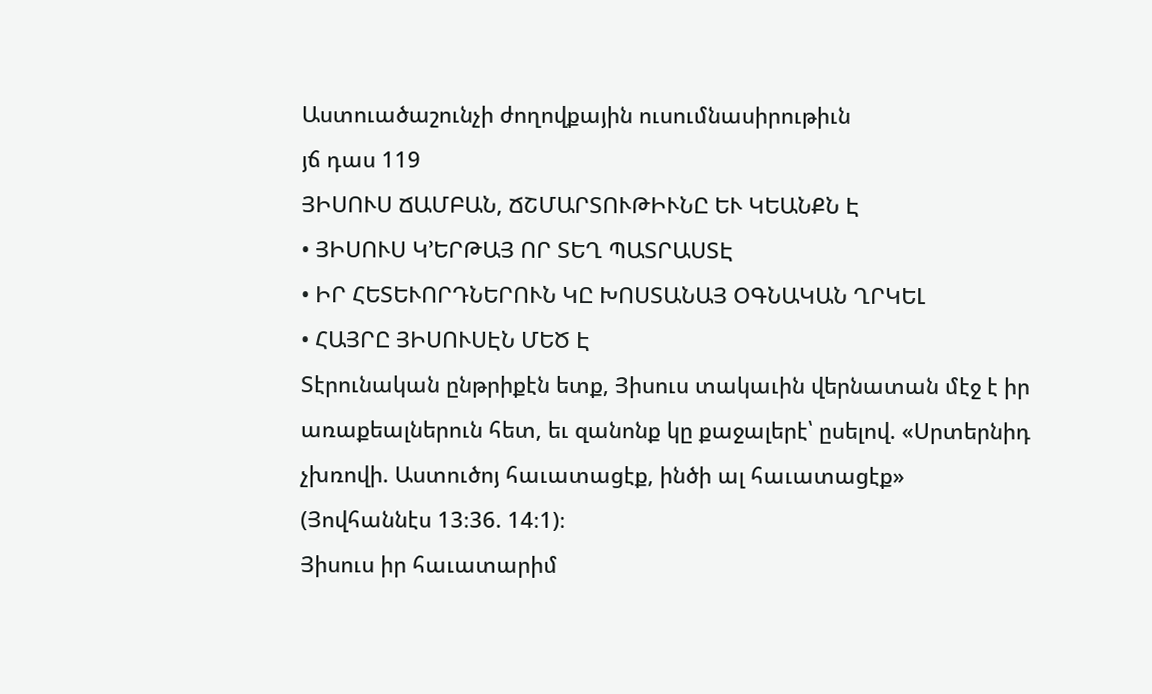Աստուածաշունչի ժողովքային ուսումնասիրութիւն
յճ դաս 119
ՅԻՍՈՒՍ ՃԱՄԲԱՆ, ՃՇՄԱՐՏՈՒԹԻՒՆԸ ԵՒ ԿԵԱՆՔՆ Է
• ՅԻՍՈՒՍ Կ’ԵՐԹԱՅ ՈՐ ՏԵՂ ՊԱՏՐԱՍՏԷ
• ԻՐ ՀԵՏԵՒՈՐԴՆԵՐՈՒՆ ԿԸ ԽՈՍՏԱՆԱՅ ՕԳՆԱԿԱՆ ՂՐԿԵԼ
• ՀԱՅՐԸ ՅԻՍՈՒՍԷՆ ՄԵԾ Է
Տէրունական ընթրիքէն ետք, Յիսուս տակաւին վերնատան մէջ է իր առաքեալներուն հետ, եւ զանոնք կը քաջալերէ՝ ըսելով. «Սրտերնիդ չխռովի. Աստուծոյ հաւատացէք, ինծի ալ հաւատացէք» (Յովհաննէս 13։36. 14։1)։
Յիսուս իր հաւատարիմ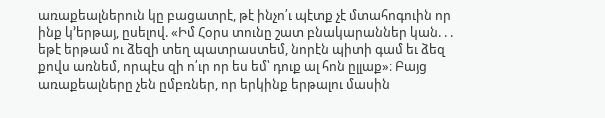առաքեալներուն կը բացատրէ, թէ ինչո՛ւ պէտք չէ մտահոգուին որ ինք կ’երթայ, ըսելով. «Իմ Հօրս տունը շատ բնակարաններ կան. . . եթէ երթամ ու ձեզի տեղ պատրաստեմ, նորէն պիտի գամ եւ ձեզ քովս առնեմ, որպէս զի ո՛ւր որ ես եմ՝ դուք ալ հոն ըլլաք»։ Բայց առաքեալները չեն ըմբռներ, որ երկինք երթալու մասին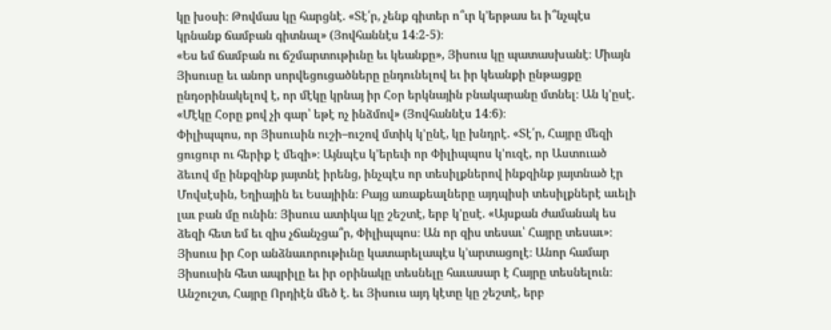կը խօսի։ Թովմաս կը հարցնէ. «Տէ՛ր, չենք գիտեր ո՞ւր կ’երթաս եւ ի՞նչպէս կրնանք ճամբան գիտնալ» (Յովհաննէս 14։2-5)։
«Ես եմ ճամբան ու ճշմարտութիւնը եւ կեանքը», Յիսուս կը պատասխանէ։ Միայն Յիսուսը եւ անոր սորվեցուցածները ընդունելով եւ իր կեանքի ընթացքը ընդօրինակելով է, որ մէկը կրնայ իր Հօր երկնային բնակարանը մտնել։ Ան կ’ըսէ. «Մէկը Հօրը քով չի գար՝ եթէ ոչ ինձմով» (Յովհաննէս 14։6)։
Փիլիպպոս, որ Յիսուսին ուշի–ուշով մտիկ կ’ընէ, կը խնդրէ. «Տէ՛ր, Հայրը մեզի ցուցուր ու հերիք է մեզի»։ Այնպէս կ’երեւի որ Փիլիպպոս կ’ուզէ, որ Աստուած ձեւով մը ինքզինք յայտնէ իրենց, ինչպէս որ տեսիլքներով ինքզինք յայտնած էր Մովսէսին, Եղիային եւ Եսայիին։ Բայց առաքեալները այդպիսի տեսիլքներէ աւելի լաւ բան մը ունին։ Յիսուս ատիկա կը շեշտէ, երբ կ’ըսէ. «Այսքան ժամանակ ես ձեզի հետ եմ եւ զիս չճանչցա՞ր, Փիլիպպոս։ Ան որ զիս տեսաւ՝ Հայրը տեսաւ»։ Յիսուս իր Հօր անձնաւորութիւնը կատարելապէս կ’արտացոլէ։ Անոր համար Յիսուսին հետ ապրիլը եւ իր օրինակը տեսնելը հաւասար է Հայրը տեսնելուն։ Անշուշտ, Հայրը Որդիէն մեծ է. եւ Յիսուս այդ կէտը կը շեշտէ, երբ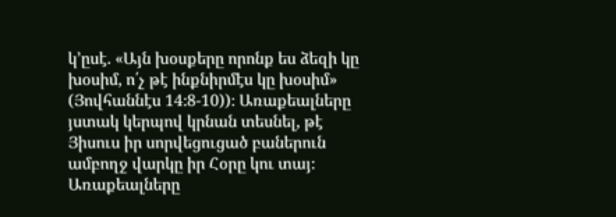կ’ըսէ. «Այն խօսքերը որոնք ես ձեզի կը խօսիմ, ո՛չ թէ ինքնիրմէս կը խօսիմ» (Յովհաննէս 14։8-10))։ Առաքեալները յստակ կերպով կրնան տեսնել, թէ Յիսուս իր սորվեցուցած բաներուն ամբողջ վարկը իր Հօրը կու տայ։
Առաքեալները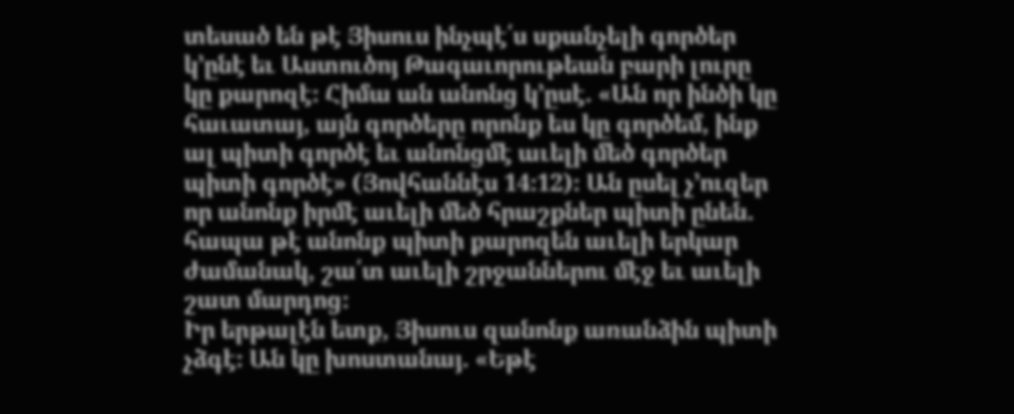տեսած են թէ Յիսուս ինչպէ՛ս սքանչելի գործեր կ’ընէ եւ Աստուծոյ Թագաւորութեան բարի լուրը կը քարոզէ։ Հիմա ան անոնց կ’ըսէ. «Ան որ ինծի կը հաւատայ, այն գործերը որոնք ես կը գործեմ, ինք ալ պիտի գործէ եւ անոնցմէ աւելի մեծ գործեր պիտի գործէ» (Յովհաննէս 14։12)։ Ան ըսել չ’ուզեր որ անոնք իրմէ աւելի մեծ հրաշքներ պիտի ընեն. հապա թէ անոնք պիտի քարոզեն աւելի երկար ժամանակ, շա՛տ աւելի շրջաններու մէջ եւ աւելի շատ մարդոց։
Իր երթալէն ետք, Յիսուս զանոնք առանձին պիտի չձգէ։ Ան կը խոստանայ. «Եթէ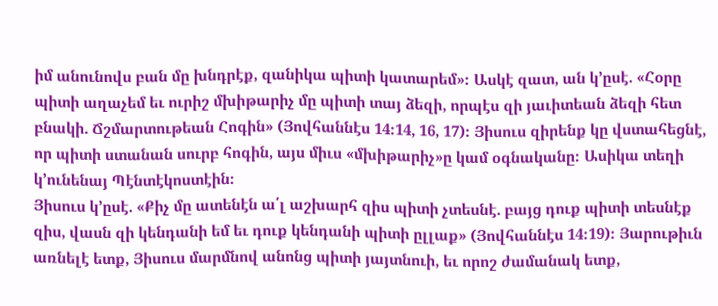իմ անունովս բան մը խնդրէք, զանիկա պիտի կատարեմ»։ Ասկէ զատ, ան կ’ըսէ. «Հօրը պիտի աղաչեմ եւ ուրիշ մխիթարիչ մը պիտի տայ ձեզի, որպէս զի յաւիտեան ձեզի հետ բնակի. Ճշմարտութեան Հոգին» (Յովհաննէս 14։14, 16, 17)։ Յիսուս զիրենք կը վստահեցնէ, որ պիտի ստանան սուրբ հոգին, այս միւս «մխիթարիչ»ը կամ օգնականը։ Ասիկա տեղի կ’ունենայ Պէնտէկոստէին։
Յիսուս կ’ըսէ. «Քիչ մը ատենէն ա՛լ աշխարհ զիս պիտի չտեսնէ. բայց դուք պիտի տեսնէք զիս, վասն զի կենդանի եմ եւ դուք կենդանի պիտի ըլլաք» (Յովհաննէս 14։19)։ Յարութիւն առնելէ ետք, Յիսուս մարմնով անոնց պիտի յայտնուի, եւ որոշ ժամանակ ետք,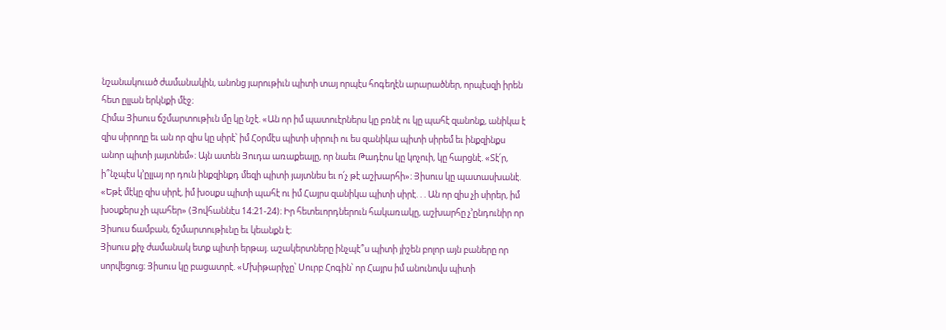նշանակուած ժամանակին, անոնց յարութիւն պիտի տայ որպէս հոգեղէն արարածներ, որպէսզի իրեն հետ ըլլան երկնքի մէջ։
Հիմա Յիսուս ճշմարտութիւն մը կը նշէ. «Ան որ իմ պատուէրներս կը բռնէ ու կը պահէ զանոնք, անիկա է զիս սիրողը եւ ան որ զիս կը սիրէ՝ իմ Հօրմէս պիտի սիրուի ու ես զանիկա պիտի սիրեմ եւ ինքզինքս անոր պիտի յայտնեմ»։ Այն ատեն Յուդա առաքեալը, որ նաեւ Թադէոս կը կոչուի, կը հարցնէ. «Տէ՛ր, ի՞նչպէս կ’ըլլայ որ դուն ինքզինքդ մեզի պիտի յայտնես եւ ո՛չ թէ աշխարհի»։ Յիսուս կը պատասխանէ. «Եթէ մէկը զիս սիրէ, իմ խօսքս պիտի պահէ ու իմ Հայրս զանիկա պիտի սիրէ. . . Ան որ զիս չի սիրեր, իմ խօսքերս չի պահեր» (Յովհաննէս 14։21-24)։ Իր հետեւորդներուն հակառակը, աշխարհը չ’ընդունիր որ Յիսուս ճամբան, ճշմարտութիւնը եւ կեանքն է։
Յիսուս քիչ ժամանակ ետք պիտի երթայ. աշակերտները ինչպէ՞ս պիտի յիշեն բոլոր այն բաները որ սորվեցուց։ Յիսուս կը բացատրէ. «Մխիթարիչը՝ Սուրբ Հոգին՝ որ Հայրս իմ անունովս պիտի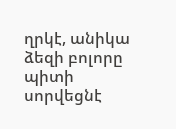ղրկէ, անիկա ձեզի բոլորը պիտի սորվեցնէ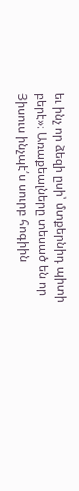եւ ինչ որ ձեզի ըսի՝ մտքերնիդ պիտի բերէ»։ Առաքեալները տեսած են որ Յիսուս ինչպէ՛ս սուրբ հոգիին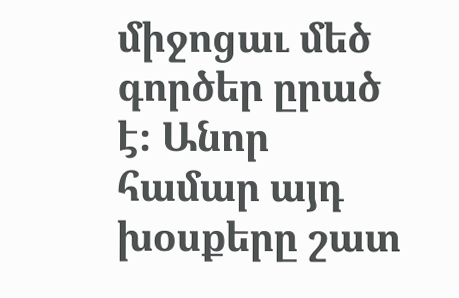միջոցաւ մեծ գործեր ըրած է։ Անոր համար այդ խօսքերը շատ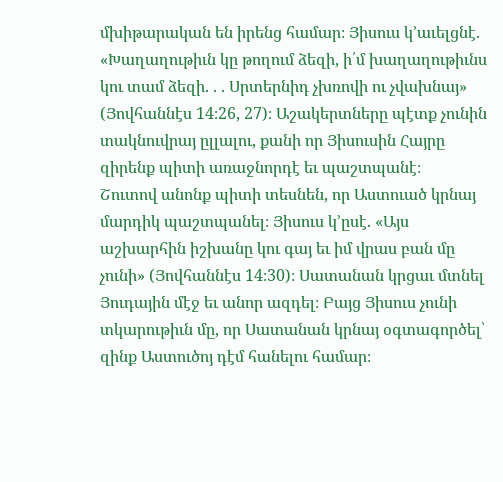մխիթարական են իրենց համար։ Յիսուս կ’աւելցնէ. «Խաղաղութիւն կը թողում ձեզի, ի՛մ խաղաղութիւնս կու տամ ձեզի. . . Սրտերնիդ չխռովի ու չվախնայ» (Յովհաննէս 14։26, 27)։ Աշակերտները պէտք չունին տակնուվրայ ըլլալու, քանի որ Յիսուսին Հայրը զիրենք պիտի առաջնորդէ եւ պաշտպանէ։
Շուտով անոնք պիտի տեսնեն, որ Աստուած կրնայ մարդիկ պաշտպանել։ Յիսուս կ’ըսէ. «Այս աշխարհին իշխանը կու գայ եւ իմ վրաս բան մը չունի» (Յովհաննէս 14։30)։ Սատանան կրցաւ մտնել Յուդային մէջ եւ անոր ազդել։ Բայց Յիսուս չունի տկարութիւն մը, որ Սատանան կրնայ օգտագործել՝ զինք Աստուծոյ դէմ հանելու համար։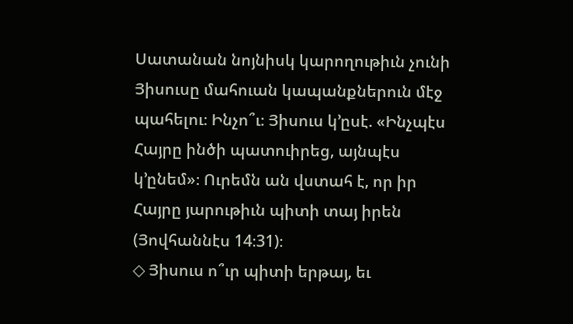Սատանան նոյնիսկ կարողութիւն չունի Յիսուսը մահուան կապանքներուն մէջ պահելու։ Ինչո՞ւ։ Յիսուս կ’ըսէ. «Ինչպէս Հայրը ինծի պատուիրեց, այնպէս կ’ընեմ»։ Ուրեմն ան վստահ է, որ իր Հայրը յարութիւն պիտի տայ իրեն (Յովհաննէս 14։31)։
◇ Յիսուս ո՞ւր պիտի երթայ, եւ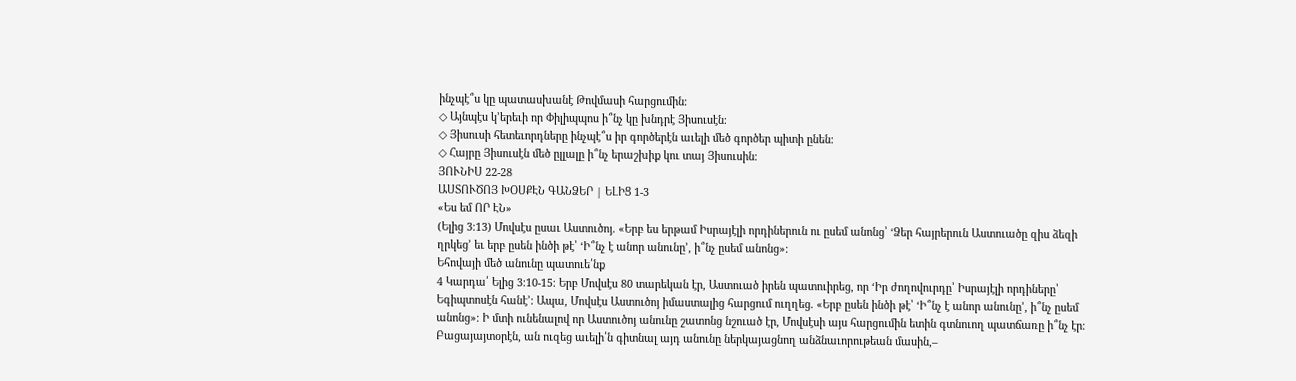ինչպէ՞ս կը պատասխանէ Թովմասի հարցումին։
◇ Այնպէս կ’երեւի որ Փիլիպպոս ի՞նչ կը խնդրէ Յիսուսէն։
◇ Յիսուսի հետեւորդները ինչպէ՞ս իր գործերէն աւելի մեծ գործեր պիտի ընեն։
◇ Հայրը Յիսուսէն մեծ ըլլալը ի՞նչ երաշխիք կու տայ Յիսուսին։
ՅՈՒՆԻՍ 22-28
ԱՍՏՈՒԾՈՅ ԽՕՍՔԷՆ ԳԱՆՁԵՐ | ԵԼԻՑ 1-3
«Ես եմ ՈՐ ԷՆ»
(Ելից 3։13) Մովսէս ըսաւ Աստուծոյ. «Երբ ես երթամ Իսրայէլի որդիներուն ու ըսեմ անոնց՝ ‘Ձեր հայրերուն Աստուածը զիս ձեզի ղրկեց’ եւ երբ ըսեն ինծի թէ՝ ‘Ի՞նչ է անոր անունը’, ի՞նչ ըսեմ անոնց»։
Եհովայի մեծ անունը պատուե՛նք
4 Կարդա՛ Ելից 3։10-15։ Երբ Մովսէս 80 տարեկան էր, Աստուած իրեն պատուիրեց, որ ‘Իր ժողովուրդը՝ Իսրայէլի որդիները՝ Եգիպտոսէն հանէ’։ Ապա, Մովսէս Աստուծոյ իմաստալից հարցում ուղղեց. «Երբ ըսեն ինծի թէ՝ ‘Ի՞նչ է անոր անունը’, ի՞նչ ըսեմ անոնց»։ Ի մտի ունենալով որ Աստուծոյ անունը շատոնց նշուած էր, Մովսէսի այս հարցումին ետին գտնուող պատճառը ի՞նչ էր։ Բացայայտօրէն, ան ուզեց աւելի՛ն գիտնալ այդ անունը ներկայացնող անձնաւորութեան մասին,–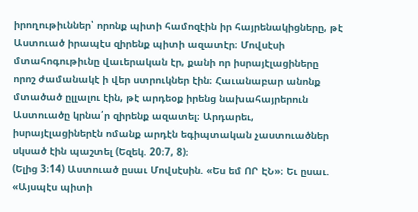իրողութիւններ՝ որոնք պիտի համոզէին իր հայրենակիցները, թէ Աստուած իրապէս զիրենք պիտի ազատէր։ Մովսէսի մտահոգութիւնը վաւերական էր, քանի որ իսրայէլացիները որոշ ժամանակէ ի վեր ստրուկներ էին։ Հաւանաբար անոնք մտածած ըլլալու էին, թէ արդեօք իրենց նախահայրերուն Աստուածը կրնա՛ր զիրենք ազատել։ Արդարեւ, իսրայէլացիներէն ոմանք արդէն եգիպտական չաստուածներ սկսած էին պաշտել (Եզեկ. 20։7, 8)։
(Ելից 3։14) Աստուած ըսաւ Մովսէսին. «Ես եմ ՈՐ ԷՆ»։ Եւ ըսաւ. «Այսպէս պիտի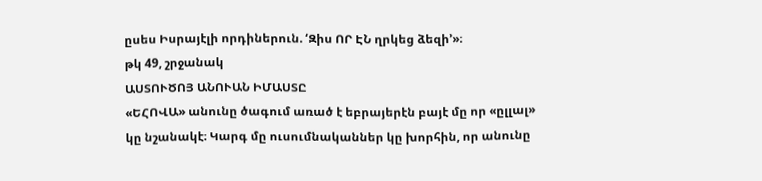ըսես Իսրայէլի որդիներուն. ‘Զիս ՈՐ ԷՆ ղրկեց ձեզի’»։
թկ 49, շրջանակ
ԱՍՏՈՒԾՈՅ ԱՆՈՒԱՆ ԻՄԱՍՏԸ
«ԵՀՈՎԱ» անունը ծագում առած է եբրայերէն բայէ մը որ «ըլլալ» կը նշանակէ։ Կարգ մը ուսումնականներ կը խորհին, որ անունը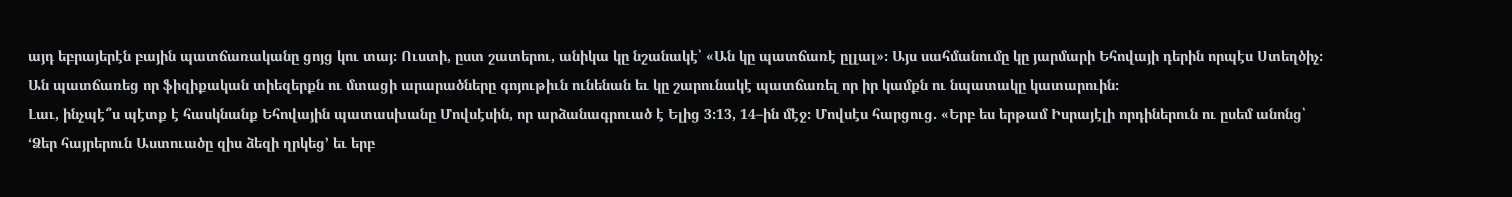այդ եբրայերէն բային պատճառականը ցոյց կու տայ։ Ուստի, ըստ շատերու, անիկա կը նշանակէ՝ «Ան կը պատճառէ ըլլալ»։ Այս սահմանումը կը յարմարի Եհովայի դերին որպէս Ստեղծիչ։ Ան պատճառեց որ ֆիզիքական տիեզերքն ու մտացի արարածները գոյութիւն ունենան եւ կը շարունակէ պատճառել որ իր կամքն ու նպատակը կատարուին։
Լաւ, ինչպէ՞ս պէտք է հասկնանք Եհովային պատասխանը Մովսէսին, որ արձանագրուած է Ելից 3։13, 14–ին մէջ։ Մովսէս հարցուց. «Երբ ես երթամ Իսրայէլի որդիներուն ու ըսեմ անոնց՝ ‘Ձեր հայրերուն Աստուածը զիս ձեզի ղրկեց’ եւ երբ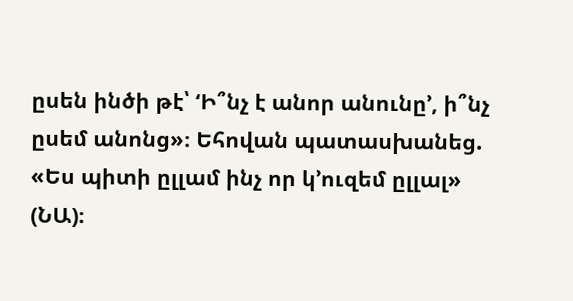ըսեն ինծի թէ՝ ‘Ի՞նչ է անոր անունը’, ի՞նչ ըսեմ անոնց»։ Եհովան պատասխանեց. «Ես պիտի ըլլամ ինչ որ կ’ուզեմ ըլլալ» (ՆԱ)։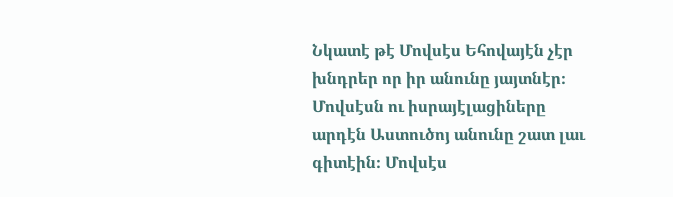Նկատէ թէ Մովսէս Եհովայէն չէր խնդրեր որ իր անունը յայտնէր։ Մովսէսն ու իսրայէլացիները արդէն Աստուծոյ անունը շատ լաւ գիտէին։ Մովսէս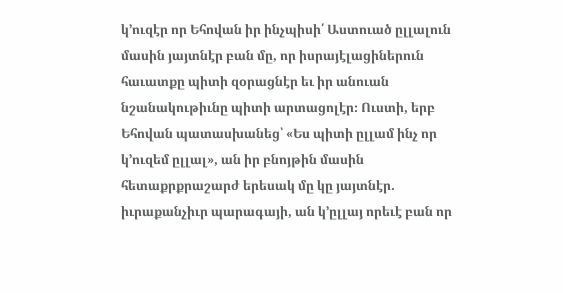կ’ուզէր որ Եհովան իր ինչպիսի՛ Աստուած ըլլալուն մասին յայտնէր բան մը, որ իսրայէլացիներուն հաւատքը պիտի զօրացնէր եւ իր անուան նշանակութիւնը պիտի արտացոլէր։ Ուստի, երբ Եհովան պատասխանեց՝ «Ես պիտի ըլլամ ինչ որ կ’ուզեմ ըլլալ», ան իր բնոյթին մասին հետաքրքրաշարժ երեսակ մը կը յայտնէր. իւրաքանչիւր պարագայի, ան կ’ըլլայ որեւէ բան որ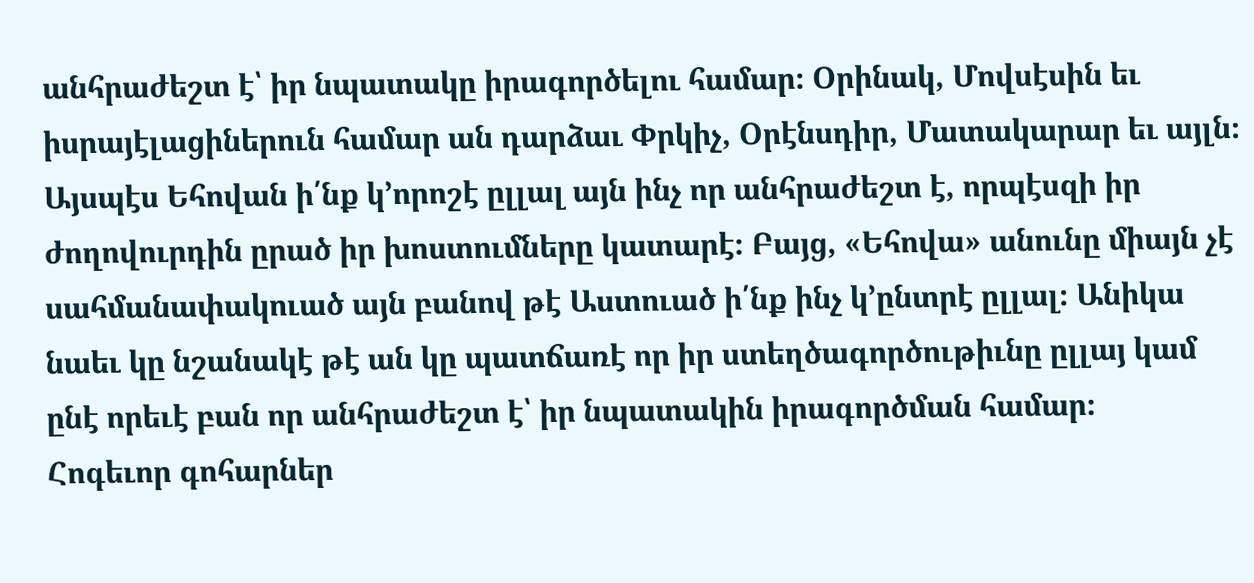անհրաժեշտ է՝ իր նպատակը իրագործելու համար։ Օրինակ, Մովսէսին եւ իսրայէլացիներուն համար ան դարձաւ Փրկիչ, Օրէնսդիր, Մատակարար եւ այլն։ Այսպէս Եհովան ի՛նք կ’որոշէ ըլլալ այն ինչ որ անհրաժեշտ է, որպէսզի իր ժողովուրդին ըրած իր խոստումները կատարէ։ Բայց, «Եհովա» անունը միայն չէ սահմանափակուած այն բանով թէ Աստուած ի՛նք ինչ կ’ընտրէ ըլլալ։ Անիկա նաեւ կը նշանակէ թէ ան կը պատճառէ որ իր ստեղծագործութիւնը ըլլայ կամ ընէ որեւէ բան որ անհրաժեշտ է՝ իր նպատակին իրագործման համար։
Հոգեւոր գոհարներ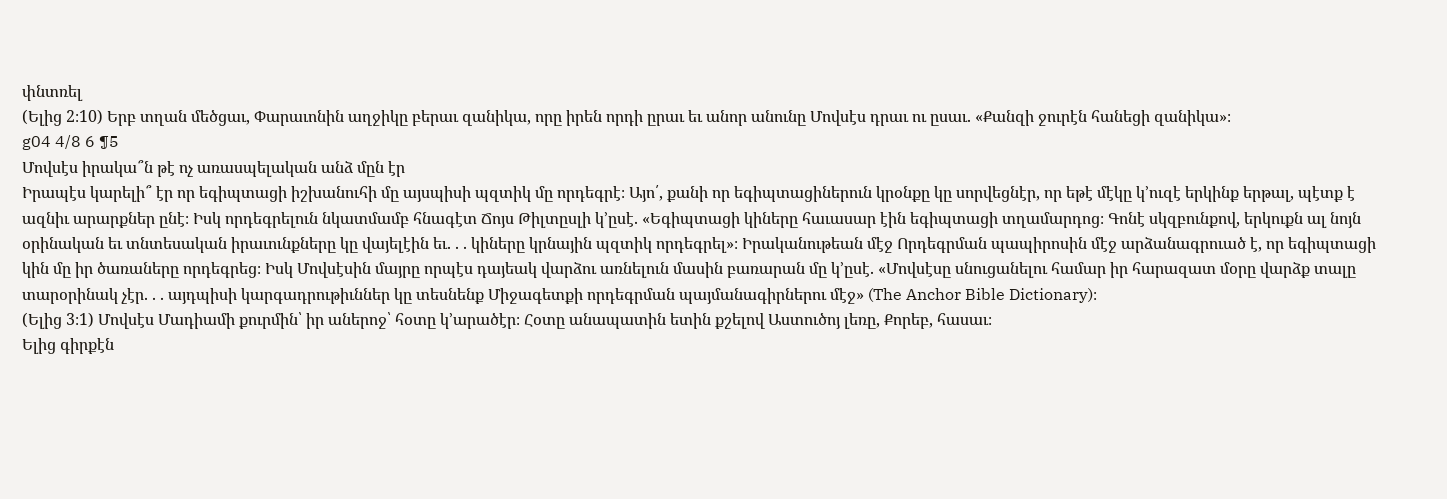փնտռել
(Ելից 2։10) Երբ տղան մեծցաւ, Փարաւոնին աղջիկը բերաւ զանիկա, որը իրեն որդի ըրաւ եւ անոր անունը Մովսէս դրաւ ու ըսաւ. «Քանզի ջուրէն հանեցի զանիկա»։
g04 4/8 6 ¶5
Մովսէս իրակա՞ն թէ ոչ առասպելական անձ մըն էր
Իրապէս կարելի՞ էր որ եգիպտացի իշխանուհի մը այսպիսի պզտիկ մը որդեգրէ։ Այո՛, քանի որ եգիպտացիներուն կրօնքը կը սորվեցնէր, որ եթէ մէկը կ’ուզէ երկինք երթալ, պէտք է ազնիւ արարքներ ընէ։ Իսկ որդեգրելուն նկատմամբ հնագէտ Ճոյս Թիլտըսլի կ’ըսէ. «Եգիպտացի կիները հաւասար էին եգիպտացի տղամարդոց։ Գոնէ սկզբունքով, երկուքն ալ նոյն օրինական եւ տնտեսական իրաւունքները կը վայելէին եւ. . . կիները կրնային պզտիկ որդեգրել»։ Իրականութեան մէջ Որդեգրման պապիրոսին մէջ արձանագրուած է, որ եգիպտացի կին մը իր ծառաները որդեգրեց։ Իսկ Մովսէսին մայրը որպէս դայեակ վարձու առնելուն մասին բառարան մը կ’ըսէ. «Մովսէսը սնուցանելու համար իր հարազատ մօրը վարձք տալը տարօրինակ չէր. . . այդպիսի կարգադրութիւններ կը տեսնենք Միջագետքի որդեգրման պայմանագիրներու մէջ» (The Anchor Bible Dictionary)։
(Ելից 3։1) Մովսէս Մադիամի քուրմին՝ իր աներոջ՝ հօտը կ’արածէր։ Հօտը անապատին ետին քշելով Աստուծոյ լեռը, Քորեբ, հասաւ։
Ելից գիրքէն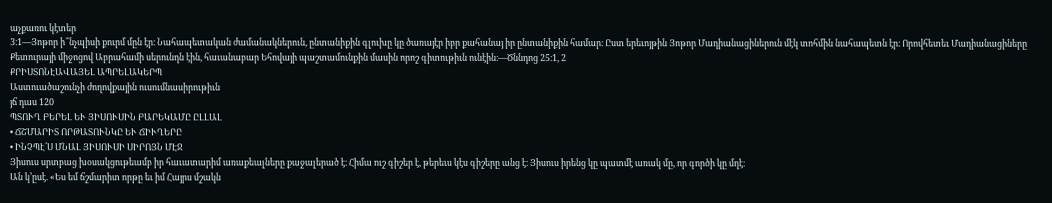աչքառու կէտեր
3։1—Յոթոր ի՞նչպիսի քուրմ մըն էր։ Նահապետական ժամանակներուն, ընտանիքին գլուխը կը ծառայէր իբր քահանայ իր ընտանիքին համար։ Ըստ երեւոյթին Յոթոր Մադիանացիներուն մէկ տոհմին նահապետն էր։ Որովհետեւ Մադիանացիները Քետուրայի միջոցով Աբրահամի սերունդն էին, հաւանաբար Եհովայի պաշտամունքին մասին որոշ գիտութիւն ունէին։—Ծննդոց 25։1, 2
ՔՐԻՍՏՈՆԷԱՎԱՅԵԼ ԱՊՐԵԼԱԿԵՐՊ
Աստուածաշունչի ժողովքային ուսումնասիրութիւն
յճ դաս 120
ՊՏՈՒՂ ԲԵՐԵԼ ԵՒ ՅԻՍՈՒՍԻՆ ԲԱՐԵԿԱՄԸ ԸԼԼԱԼ
• ՃՇՄԱՐԻՏ ՈՐԹԱՏՈՒՆԿԸ ԵՒ ՃԻՒՂԵՐԸ
• ԻՆՉՊԷ՛Ս ՄՆԱԼ ՅԻՍՈՒՍԻ ՍԻՐՈՅՆ ՄԷՋ
Յիսուս սրտբաց խօսակցութեամբ իր հաւատարիմ առաքեալները քաջալերած է։ Հիմա ուշ գիշեր է, թերեւս կէս գիշերը անց է։ Յիսուս իրենց կը պատմէ առակ մը, որ գործի կը մղէ։
Ան կ’ըսէ. «Ես եմ ճշմարիտ որթը եւ իմ Հայրս մշակն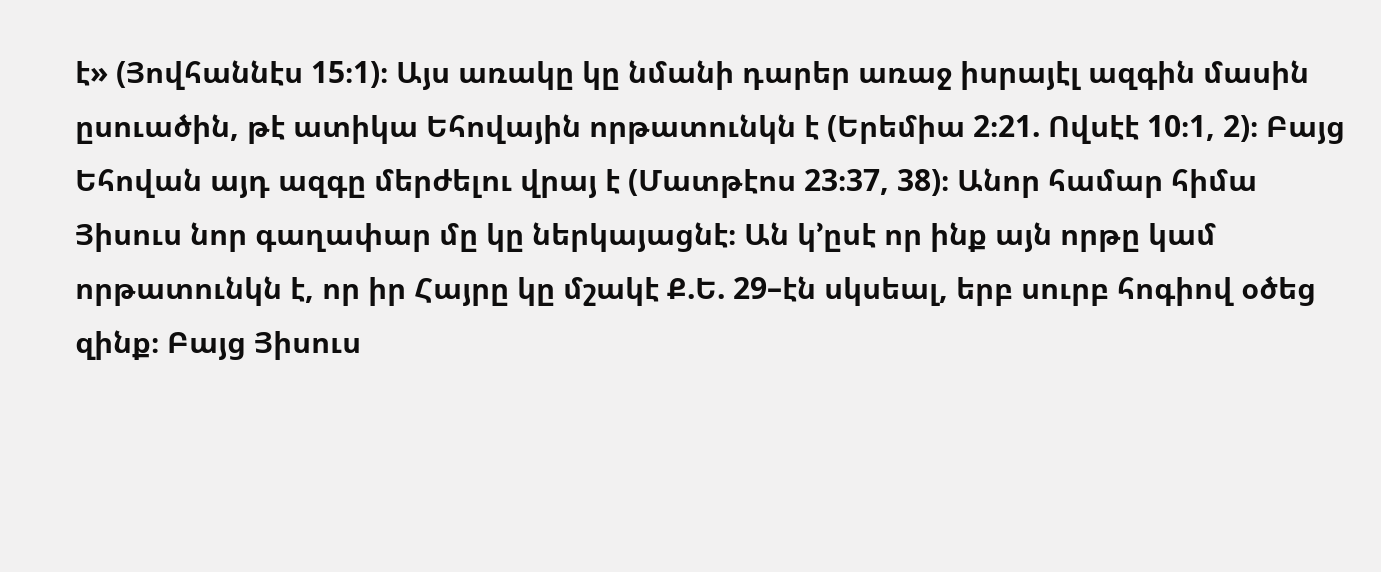է» (Յովհաննէս 15։1)։ Այս առակը կը նմանի դարեր առաջ իսրայէլ ազգին մասին ըսուածին, թէ ատիկա Եհովային որթատունկն է (Երեմիա 2։21. Ովսէէ 10։1, 2)։ Բայց Եհովան այդ ազգը մերժելու վրայ է (Մատթէոս 23։37, 38)։ Անոր համար հիմա Յիսուս նոր գաղափար մը կը ներկայացնէ։ Ան կ’ըսէ որ ինք այն որթը կամ որթատունկն է, որ իր Հայրը կը մշակէ Ք.Ե. 29–էն սկսեալ, երբ սուրբ հոգիով օծեց զինք։ Բայց Յիսուս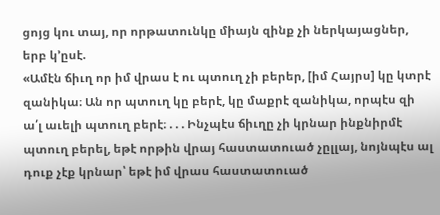ցոյց կու տայ, որ որթատունկը միայն զինք չի ներկայացներ, երբ կ’ըսէ.
«Ամէն ճիւղ որ իմ վրաս է ու պտուղ չի բերեր, [իմ Հայրս] կը կտրէ զանիկա։ Ան որ պտուղ կը բերէ, կը մաքրէ զանիկա, որպէս զի ա՛լ աւելի պտուղ բերէ։ . . . Ինչպէս ճիւղը չի կրնար ինքնիրմէ պտուղ բերել, եթէ որթին վրայ հաստատուած չըլլայ, նոյնպէս ալ դուք չէք կրնար՝ եթէ իմ վրաս հաստատուած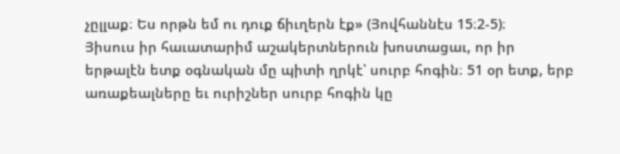չըլլաք։ Ես որթն եմ ու դուք ճիւղերն էք» (Յովհաննէս 15։2-5)։
Յիսուս իր հաւատարիմ աշակերտներուն խոստացաւ, որ իր երթալէն ետք օգնական մը պիտի ղրկէ՝ սուրբ հոգին։ 51 օր ետք, երբ առաքեալները եւ ուրիշներ սուրբ հոգին կը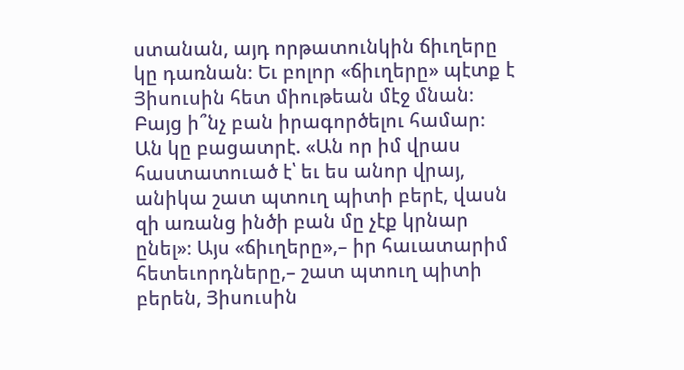ստանան, այդ որթատունկին ճիւղերը կը դառնան։ Եւ բոլոր «ճիւղերը» պէտք է Յիսուսին հետ միութեան մէջ մնան։ Բայց ի՞նչ բան իրագործելու համար։
Ան կը բացատրէ. «Ան որ իմ վրաս հաստատուած է՝ եւ ես անոր վրայ, անիկա շատ պտուղ պիտի բերէ, վասն զի առանց ինծի բան մը չէք կրնար ընել»։ Այս «ճիւղերը»,– իր հաւատարիմ հետեւորդները,– շատ պտուղ պիտի բերեն, Յիսուսին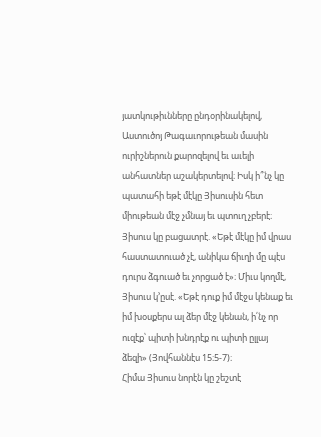յատկութիւնները ընդօրինակելով, Աստուծոյ Թագաւորութեան մասին ուրիշներուն քարոզելով եւ աւելի անհատներ աշակերտելով։ Իսկ ի՞նչ կը պատահի եթէ մէկը Յիսուսին հետ միութեան մէջ չմնայ եւ պտուղ չբերէ։ Յիսուս կը բացատրէ. «Եթէ մէկը իմ վրաս հաստատուած չէ, անիկա ճիւղի մը պէս դուրս ձգուած եւ չորցած է»։ Միւս կողմէ, Յիսուս կ’ըսէ. «Եթէ դուք իմ մէջս կենաք եւ իմ խօսքերս ալ ձեր մէջ կենան, ի՛նչ որ ուզէք՝ պիտի խնդրէք ու պիտի ըլլայ ձեզի» (Յովհաննէս 15։5-7)։
Հիմա Յիսուս նորէն կը շեշտէ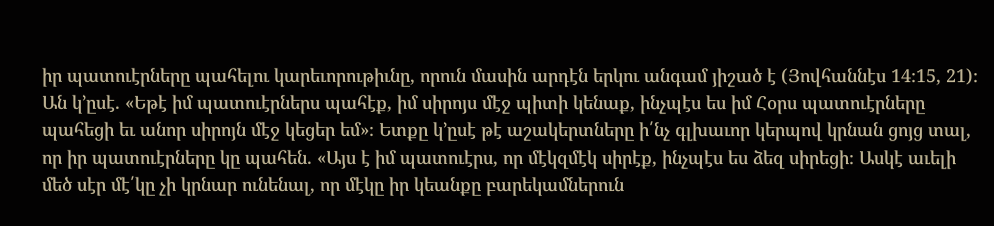իր պատուէրները պահելու կարեւորութիւնը, որուն մասին արդէն երկու անգամ յիշած է (Յովհաննէս 14։15, 21)։ Ան կ’ըսէ. «Եթէ իմ պատուէրներս պահէք, իմ սիրոյս մէջ պիտի կենաք, ինչպէս ես իմ Հօրս պատուէրները պահեցի եւ անոր սիրոյն մէջ կեցեր եմ»։ Ետքը կ’ըսէ թէ աշակերտները ի՛նչ գլխաւոր կերպով կրնան ցոյց տալ, որ իր պատուէրները կը պահեն. «Այս է իմ պատուէրս, որ մէկզմէկ սիրէք, ինչպէս ես ձեզ սիրեցի։ Ասկէ աւելի մեծ սէր մէ՛կը չի կրնար ունենալ, որ մէկը իր կեանքը բարեկամներուն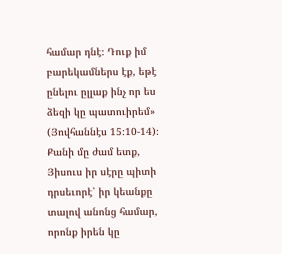համար դնէ։ Դուք իմ բարեկամներս էք, եթէ ընելու ըլլաք ինչ որ ես ձեզի կը պատուիրեմ» (Յովհաննէս 15։10-14)։
Քանի մը ժամ ետք, Յիսուս իր սէրը պիտի դրսեւորէ՝ իր կեանքը տալով անոնց համար, որոնք իրեն կը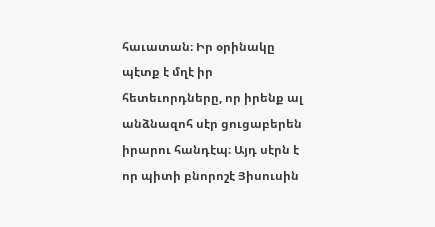հաւատան։ Իր օրինակը պէտք է մղէ իր հետեւորդները, որ իրենք ալ անձնազոհ սէր ցուցաբերեն իրարու հանդէպ։ Այդ սէրն է որ պիտի բնորոշէ Յիսուսին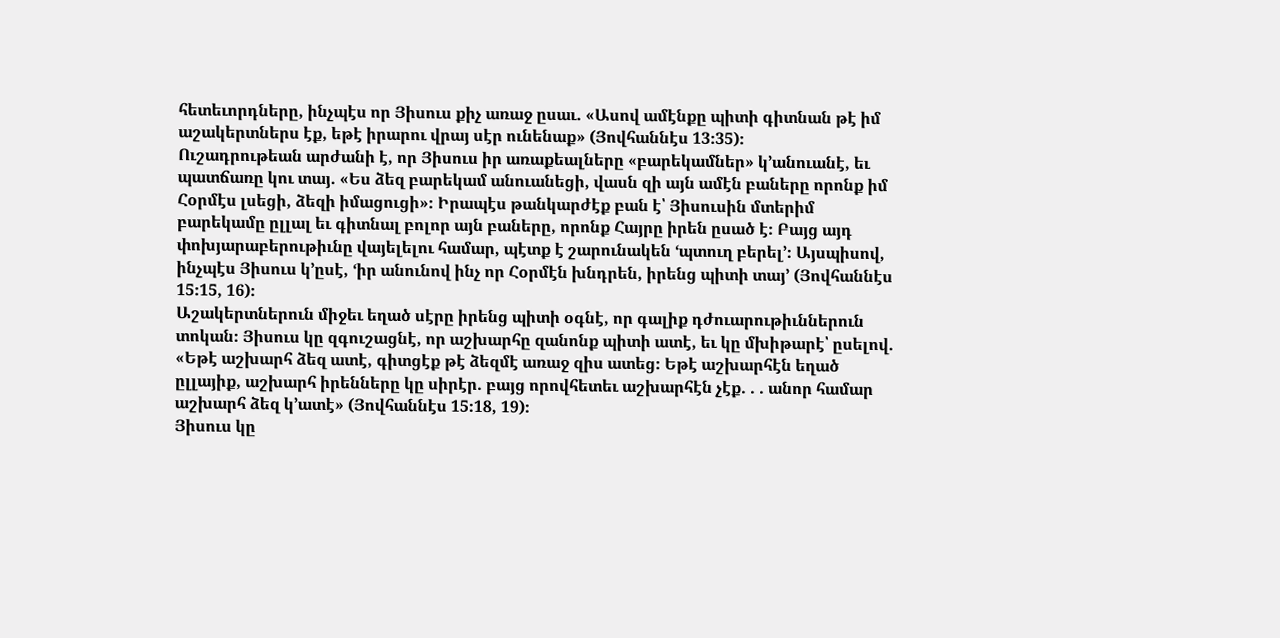հետեւորդները, ինչպէս որ Յիսուս քիչ առաջ ըսաւ. «Ասով ամէնքը պիտի գիտնան թէ իմ աշակերտներս էք, եթէ իրարու վրայ սէր ունենաք» (Յովհաննէս 13։35)։
Ուշադրութեան արժանի է, որ Յիսուս իր առաքեալները «բարեկամներ» կ’անուանէ, եւ պատճառը կու տայ. «Ես ձեզ բարեկամ անուանեցի, վասն զի այն ամէն բաները որոնք իմ Հօրմէս լսեցի, ձեզի իմացուցի»։ Իրապէս թանկարժէք բան է՝ Յիսուսին մտերիմ բարեկամը ըլլալ եւ գիտնալ բոլոր այն բաները, որոնք Հայրը իրեն ըսած է։ Բայց այդ փոխյարաբերութիւնը վայելելու համար, պէտք է շարունակեն ‘պտուղ բերել’։ Այսպիսով, ինչպէս Յիսուս կ’ըսէ, ‘իր անունով ինչ որ Հօրմէն խնդրեն, իրենց պիտի տայ’ (Յովհաննէս 15։15, 16)։
Աշակերտներուն միջեւ եղած սէրը իրենց պիտի օգնէ, որ գալիք դժուարութիւններուն տոկան։ Յիսուս կը զգուշացնէ, որ աշխարհը զանոնք պիտի ատէ, եւ կը մխիթարէ՝ ըսելով. «Եթէ աշխարհ ձեզ ատէ, գիտցէք թէ ձեզմէ առաջ զիս ատեց։ Եթէ աշխարհէն եղած ըլլայիք, աշխարհ իրենները կը սիրէր. բայց որովհետեւ աշխարհէն չէք. . . անոր համար աշխարհ ձեզ կ’ատէ» (Յովհաննէս 15։18, 19)։
Յիսուս կը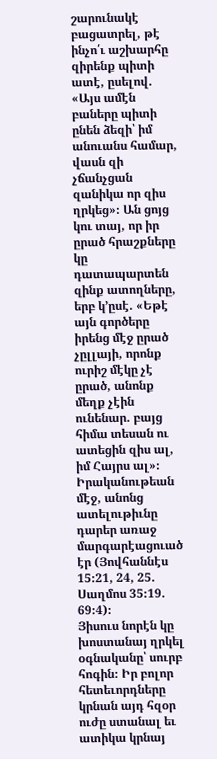շարունակէ բացատրել, թէ ինչո՛ւ աշխարհը զիրենք պիտի ատէ, ըսելով. «Այս ամէն բաները պիտի ընեն ձեզի՝ իմ անուանս համար, վասն զի չճանչցան զանիկա որ զիս ղրկեց»։ Ան ցոյց կու տայ, որ իր ըրած հրաշքները կը դատապարտեն զինք ատողները, երբ կ’ըսէ. «Եթէ այն գործերը իրենց մէջ ըրած չըլլայի, որոնք ուրիշ մէկը չէ ըրած, անոնք մեղք չէին ունենար. բայց հիմա տեսան ու ատեցին զիս ալ, իմ Հայրս ալ»։ Իրականութեան մէջ, անոնց ատելութիւնը դարեր առաջ մարգարէացուած էր (Յովհաննէս 15։21, 24, 25. Սաղմոս 35։19. 69։4)։
Յիսուս նորէն կը խոստանայ ղրկել օգնականը՝ սուրբ հոգին։ Իր բոլոր հետեւորդները կրնան այդ հզօր ուժը ստանալ եւ ատիկա կրնայ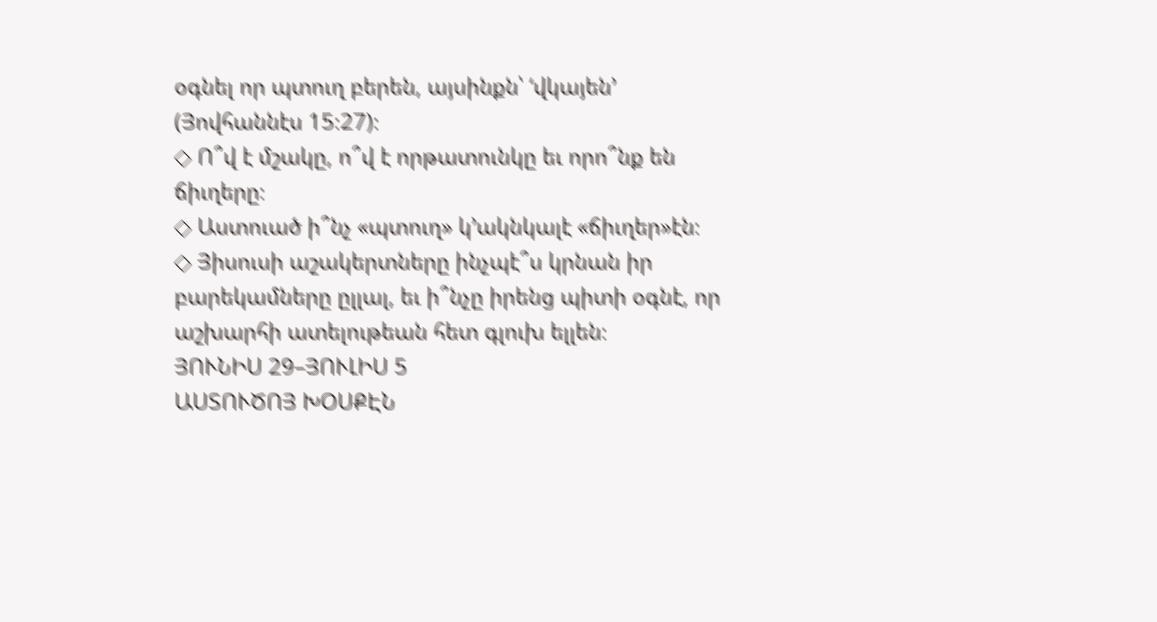օգնել որ պտուղ բերեն, այսինքն՝ ‘վկայեն’ (Յովհաննէս 15։27)։
◇ Ո՞վ է մշակը, ո՞վ է որթատունկը եւ որո՞նք են ճիւղերը։
◇ Աստուած ի՞նչ «պտուղ» կ’ակնկալէ «ճիւղեր»էն։
◇ Յիսուսի աշակերտները ինչպէ՞ս կրնան իր բարեկամները ըլլալ, եւ ի՞նչը իրենց պիտի օգնէ, որ աշխարհի ատելութեան հետ գլուխ ելլեն։
ՅՈՒՆԻՍ 29–ՅՈՒԼԻՍ 5
ԱՍՏՈՒԾՈՅ ԽՕՍՔԷՆ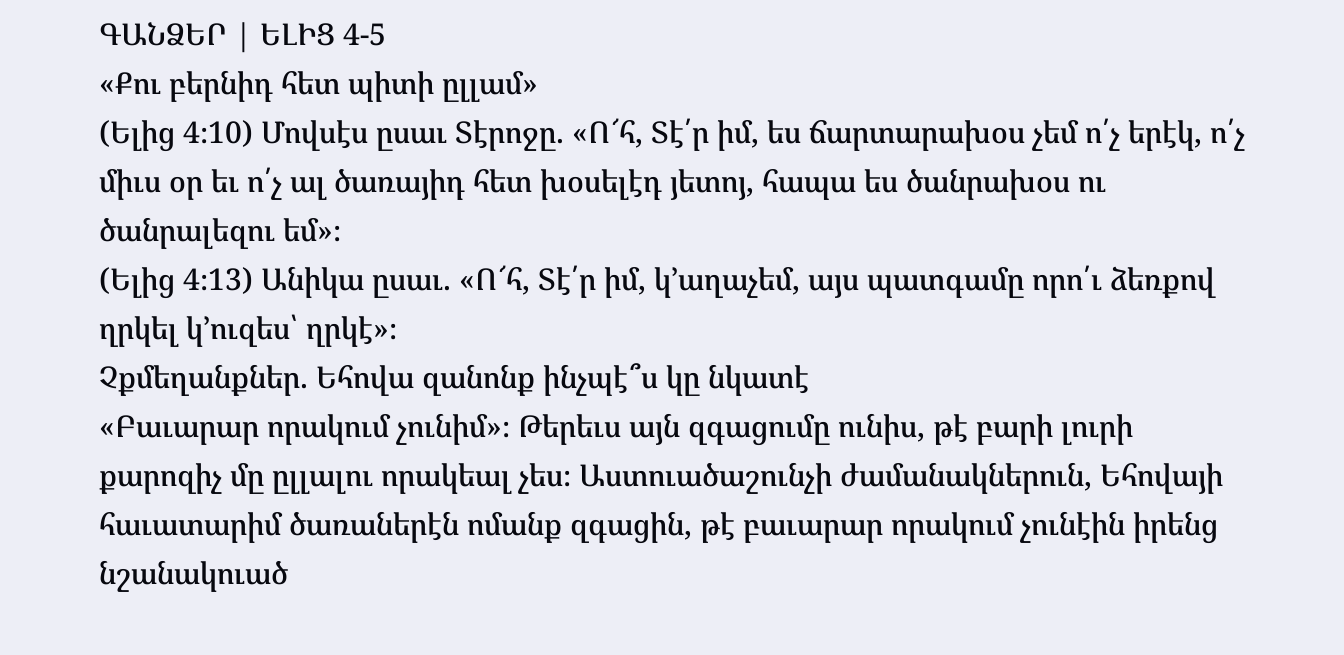ԳԱՆՁԵՐ | ԵԼԻՑ 4-5
«Քու բերնիդ հետ պիտի ըլլամ»
(Ելից 4։10) Մովսէս ըսաւ Տէրոջը. «Ո՜հ, Տէ՛ր իմ, ես ճարտարախօս չեմ ո՛չ երէկ, ո՛չ միւս օր եւ ո՛չ ալ ծառայիդ հետ խօսելէդ յետոյ, հապա ես ծանրախօս ու ծանրալեզու եմ»։
(Ելից 4։13) Անիկա ըսաւ. «Ո՜հ, Տէ՛ր իմ, կ’աղաչեմ, այս պատգամը որո՛ւ ձեռքով ղրկել կ’ուզես՝ ղրկէ»։
Չքմեղանքներ. Եհովա զանոնք ինչպէ՞ս կը նկատէ
«Բաւարար որակում չունիմ»։ Թերեւս այն զգացումը ունիս, թէ բարի լուրի քարոզիչ մը ըլլալու որակեալ չես։ Աստուածաշունչի ժամանակներուն, Եհովայի հաւատարիմ ծառաներէն ոմանք զգացին, թէ բաւարար որակում չունէին իրենց նշանակուած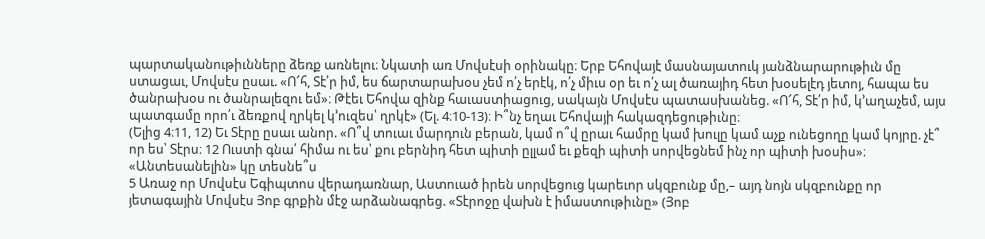պարտականութիւնները ձեռք առնելու։ Նկատի առ Մովսէսի օրինակը։ Երբ Եհովայէ մասնայատուկ յանձնարարութիւն մը ստացաւ, Մովսէս ըսաւ. «Ո՜հ, Տէ՛ր իմ, ես ճարտարախօս չեմ ո՛չ երէկ, ո՛չ միւս օր եւ ո՛չ ալ ծառայիդ հետ խօսելէդ յետոյ, հապա ես ծանրախօս ու ծանրալեզու եմ»։ Թէեւ Եհովա զինք հաւաստիացուց, սակայն Մովսէս պատասխանեց. «Ո՜հ, Տէ՛ր իմ, կ’աղաչեմ, այս պատգամը որո՛ւ ձեռքով ղրկել կ’ուզես՝ ղրկէ» (Ել. 4։10-13)։ Ի՞նչ եղաւ Եհովայի հակազդեցութիւնը։
(Ելից 4։11, 12) Եւ Տէրը ըսաւ անոր. «Ո՞վ տուաւ մարդուն բերան, կամ ո՞վ ըրաւ համրը կամ խուլը կամ աչք ունեցողը կամ կոյրը. չէ՞ որ ես՝ Տէրս։ 12 Ուստի գնա՛ հիմա ու ես՝ քու բերնիդ հետ պիտի ըլլամ եւ քեզի պիտի սորվեցնեմ ինչ որ պիտի խօսիս»։
«Անտեսանելին» կը տեսնե՞ս
5 Առաջ որ Մովսէս Եգիպտոս վերադառնար, Աստուած իրեն սորվեցուց կարեւոր սկզբունք մը,– այդ նոյն սկզբունքը որ յետագային Մովսէս Յոբ գրքին մէջ արձանագրեց. «Տէրոջը վախն է իմաստութիւնը» (Յոբ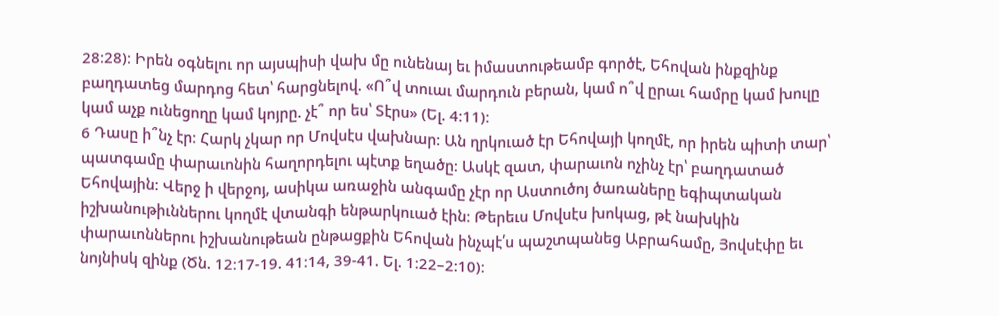28։28)։ Իրեն օգնելու որ այսպիսի վախ մը ունենայ եւ իմաստութեամբ գործէ, Եհովան ինքզինք բաղդատեց մարդոց հետ՝ հարցնելով. «Ո՞վ տուաւ մարդուն բերան, կամ ո՞վ ըրաւ համրը կամ խուլը կամ աչք ունեցողը կամ կոյրը. չէ՞ որ ես՝ Տէրս» (Ել. 4։11)։
6 Դասը ի՞նչ էր։ Հարկ չկար որ Մովսէս վախնար։ Ան ղրկուած էր Եհովայի կողմէ, որ իրեն պիտի տար՝ պատգամը փարաւոնին հաղորդելու պէտք եղածը։ Ասկէ զատ, փարաւոն ոչինչ էր՝ բաղդատած Եհովային։ Վերջ ի վերջոյ, ասիկա առաջին անգամը չէր որ Աստուծոյ ծառաները եգիպտական իշխանութիւններու կողմէ վտանգի ենթարկուած էին։ Թերեւս Մովսէս խոկաց, թէ նախկին փարաւոններու իշխանութեան ընթացքին Եհովան ինչպէ՛ս պաշտպանեց Աբրահամը, Յովսէփը եւ նոյնիսկ զինք (Ծն. 12։17-19. 41։14, 39-41. Ել. 1։22–2։10)։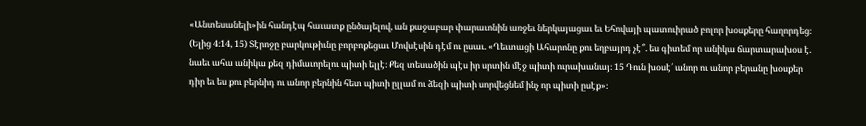«Անտեսանելի»ին հանդէպ հաւատք ընծայելով, ան քաջաբար փարաւոնին առջեւ ներկայացաւ եւ Եհովայի պատուիրած բոլոր խօսքերը հաղորդեց։
(Ելից 4։14, 15) Տէրոջը բարկութիւնը բորբոքեցաւ Մովսէսին դէմ ու ըսաւ. «Ղեւտացի Ահարոնը քու եղբայրդ չէ՞. ես գիտեմ որ անիկա ճարտարախօս է. նաեւ ահա անիկա քեզ դիմաւորելու պիտի ելլէ։ Քեզ տեսածին պէս իր սրտին մէջ պիտի ուրախանայ։ 15 Դուն խօսէ՛ անոր ու անոր բերանը խօսքեր դիր եւ ես քու բերնիդ ու անոր բերնին հետ պիտի ըլլամ ու ձեզի պիտի սորվեցնեմ ինչ որ պիտի ըսէք»։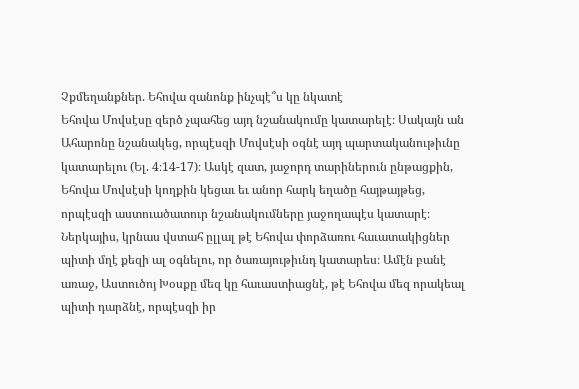Չքմեղանքներ. Եհովա զանոնք ինչպէ՞ս կը նկատէ
Եհովա Մովսէսը զերծ չպահեց այդ նշանակումը կատարելէ։ Սակայն ան Ահարոնը նշանակեց, որպէսզի Մովսէսի օգնէ այդ պարտականութիւնը կատարելու (Ել. 4։14-17)։ Ասկէ զատ, յաջորդ տարիներուն ընթացքին, Եհովա Մովսէսի կողքին կեցաւ եւ անոր հարկ եղածը հայթայթեց, որպէսզի աստուածատուր նշանակումները յաջողապէս կատարէ։ Ներկայիս, կրնաս վստահ ըլլալ թէ Եհովա փորձառու հաւատակիցներ պիտի մղէ քեզի ալ օգնելու, որ ծառայութիւնդ կատարես։ Ամէն բանէ առաջ, Աստուծոյ Խօսքը մեզ կը հաւաստիացնէ, թէ Եհովա մեզ որակեալ պիտի դարձնէ, որպէսզի իր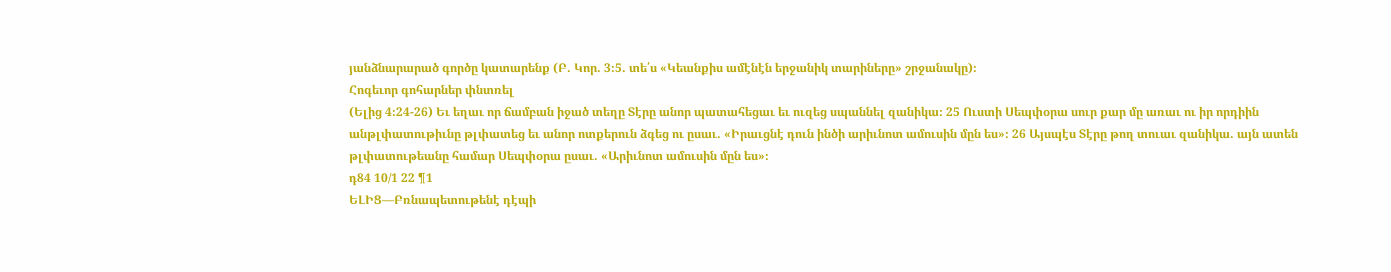յանձնարարած գործը կատարենք (Բ. Կոր. 3։5. տե՛ս «Կեանքիս ամէնէն երջանիկ տարիները» շրջանակը)։
Հոգեւոր գոհարներ փնտռել
(Ելից 4։24-26) Եւ եղաւ որ ճամբան իջած տեղը Տէրը անոր պատահեցաւ եւ ուզեց սպաննել զանիկա։ 25 Ուստի Սեպփօրա սուր քար մը առաւ ու իր որդիին անթլփատութիւնը թլփատեց եւ անոր ոտքերուն ձգեց ու ըսաւ. «Իրաւցնէ դուն ինծի արիւնոտ ամուսին մըն ես»։ 26 Այսպէս Տէրը թող տուաւ զանիկա. այն ատեն թլփատութեանը համար Սեպփօրա ըսաւ. «Արիւնոտ ամուսին մըն ես»։
դ84 10/1 22 ¶1
ԵԼԻՑ—Բռնապետութենէ դէպի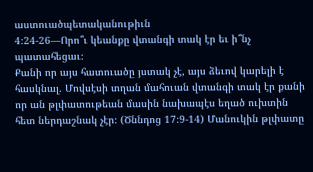աստուածպետականութիւն
4։24-26—Որո՞ւ կեանքը վտանգի տակ էր եւ ի՞նչ պատահեցաւ։
Քանի որ այս հատուածը յստակ չէ, այս ձեւով կարելի է հասկնալ. Մովսէսի տղան մահուան վտանգի տակ էր քանի որ ան թլփատութեան մասին նախապէս եղած ուխտին հետ ներդաշնակ չէր։ (Ծննդոց 17։9-14) Մանուկին թլփատը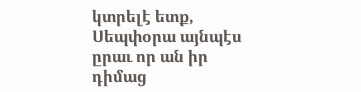կտրելէ ետք, Սեպփօրա այնպէս ըրաւ որ ան իր դիմաց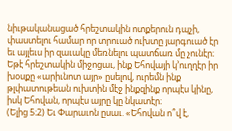նիւթականացած հրեշտակին ոտքերուն դպչի, փաստելու համար որ տրուած ուխտը յարգուած էր եւ այլեւս իր զաւակը մեռնելու պատճառ մը չունէր։ Եթէ հրեշտակին միջոցաւ, ինք Եհովայի կ’ուղղէր իր խօսքը «արիւնոտ այր» ըսելով, ուրեմն ինք թլփատութեան ուխտին մէջ ինքզինք որպէս կինը, իսկ Եհովան, որպէս այրը կը նկատէր։
(Ելից 5։2) Եւ Փարաւոն ըսաւ. «Եհովան ո՞վ է,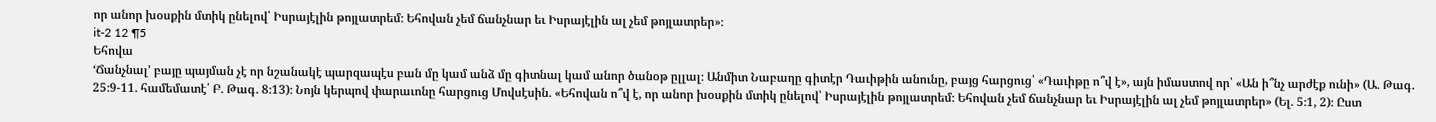որ անոր խօսքին մտիկ ընելով՝ Իսրայէլին թոյլատրեմ։ Եհովան չեմ ճանչնար եւ Իսրայէլին ալ չեմ թոյլատրեր»։
it-2 12 ¶5
Եհովա
‘Ճանչնալ’ բայը պայման չէ որ նշանակէ պարզապէս բան մը կամ անձ մը գիտնալ կամ անոր ծանօթ ըլլալ։ Անմիտ Նաբաղը գիտէր Դաւիթին անունը, բայց հարցուց՝ «Դաւիթը ո՞վ է», այն իմաստով որ՝ «Ան ի՞նչ արժէք ունի» (Ա. Թագ. 25։9-11. համեմատէ՛ Բ. Թագ. 8։13)։ Նոյն կերպով փարաւոնը հարցուց Մովսէսին. «Եհովան ո՞վ է, որ անոր խօսքին մտիկ ընելով՝ Իսրայէլին թոյլատրեմ։ Եհովան չեմ ճանչնար եւ Իսրայէլին ալ չեմ թոյլատրեր» (Ել. 5։1, 2)։ Ըստ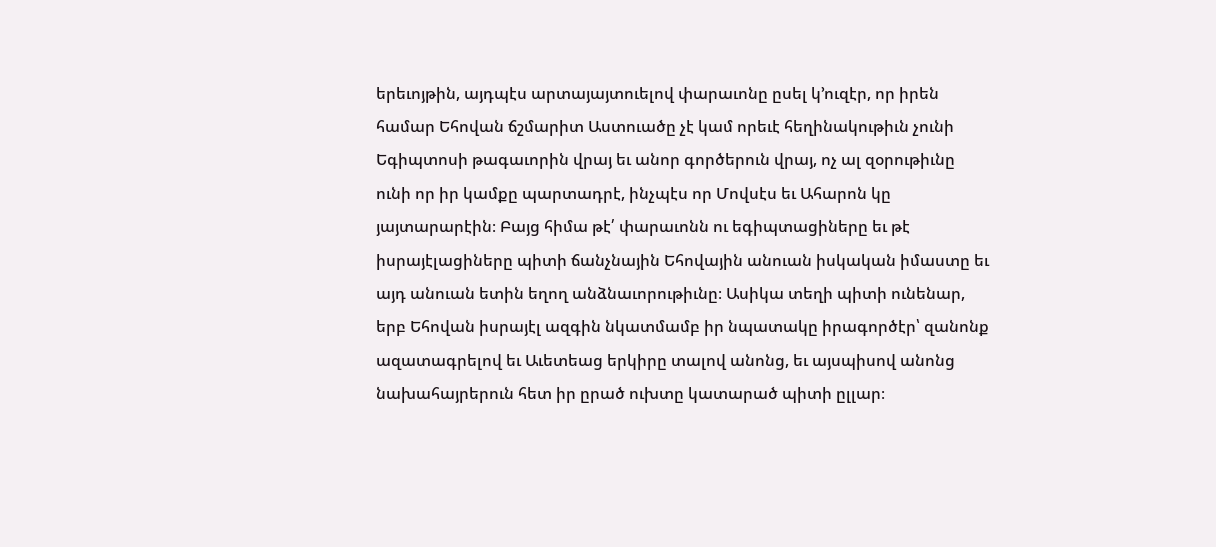երեւոյթին, այդպէս արտայայտուելով փարաւոնը ըսել կ’ուզէր, որ իրեն համար Եհովան ճշմարիտ Աստուածը չէ կամ որեւէ հեղինակութիւն չունի Եգիպտոսի թագաւորին վրայ եւ անոր գործերուն վրայ, ոչ ալ զօրութիւնը ունի որ իր կամքը պարտադրէ, ինչպէս որ Մովսէս եւ Ահարոն կը յայտարարէին։ Բայց հիմա թէ՛ փարաւոնն ու եգիպտացիները եւ թէ իսրայէլացիները պիտի ճանչնային Եհովային անուան իսկական իմաստը եւ այդ անուան ետին եղող անձնաւորութիւնը։ Ասիկա տեղի պիտի ունենար, երբ Եհովան իսրայէլ ազգին նկատմամբ իր նպատակը իրագործէր՝ զանոնք ազատագրելով եւ Աւետեաց երկիրը տալով անոնց, եւ այսպիսով անոնց նախահայրերուն հետ իր ըրած ուխտը կատարած պիտի ըլլար։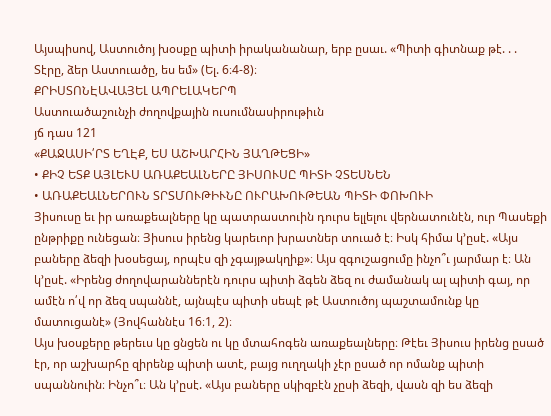Այսպիսով, Աստուծոյ խօսքը պիտի իրականանար, երբ ըսաւ. «Պիտի գիտնաք թէ. . . Տէրը, ձեր Աստուածը, ես եմ» (Ել. 6։4-8)։
ՔՐԻՍՏՈՆԷԱՎԱՅԵԼ ԱՊՐԵԼԱԿԵՐՊ
Աստուածաշունչի ժողովքային ուսումնասիրութիւն
յճ դաս 121
«ՔԱՋԱՍԻ՛ՐՏ ԵՂԷՔ, ԵՍ ԱՇԽԱՐՀԻՆ ՅԱՂԹԵՑԻ»
• ՔԻՉ ԵՏՔ ԱՅԼԵՒՍ ԱՌԱՔԵԱԼՆԵՐԸ ՅԻՍՈՒՍԸ ՊԻՏԻ ՉՏԵՍՆԵՆ
• ԱՌԱՔԵԱԼՆԵՐՈՒՆ ՏՐՏՄՈՒԹԻՒՆԸ ՈՒՐԱԽՈՒԹԵԱՆ ՊԻՏԻ ՓՈԽՈՒԻ
Յիսուսը եւ իր առաքեալները կը պատրաստուին դուրս ելլելու վերնատունէն, ուր Պասեքի ընթրիքը ունեցան։ Յիսուս իրենց կարեւոր խրատներ տուած է։ Իսկ հիմա կ’ըսէ. «Այս բաները ձեզի խօսեցայ, որպէս զի չգայթակղիք»։ Այս զգուշացումը ինչո՞ւ յարմար է։ Ան կ’ըսէ. «Իրենց ժողովարաններէն դուրս պիտի ձգեն ձեզ ու ժամանակ ալ պիտի գայ, որ ամէն ո՛վ որ ձեզ սպաննէ, այնպէս պիտի սեպէ թէ Աստուծոյ պաշտամունք կը մատուցանէ» (Յովհաննէս 16։1, 2)։
Այս խօսքերը թերեւս կը ցնցեն ու կը մտահոգեն առաքեալները։ Թէեւ Յիսուս իրենց ըսած էր, որ աշխարհը զիրենք պիտի ատէ, բայց ուղղակի չէր ըսած որ ոմանք պիտի սպաննուին։ Ինչո՞ւ։ Ան կ’ըսէ. «Այս բաները սկիզբէն չըսի ձեզի, վասն զի ես ձեզի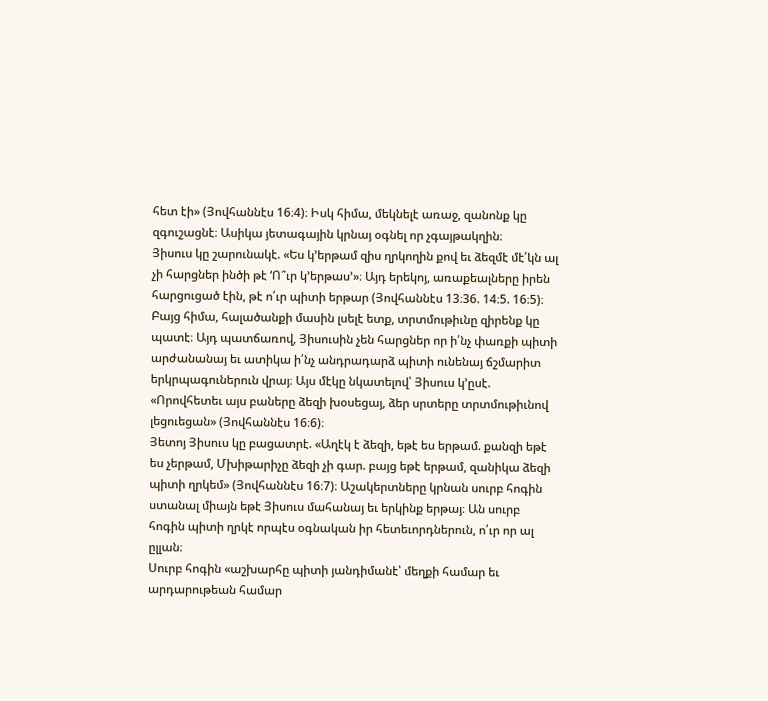հետ էի» (Յովհաննէս 16։4)։ Իսկ հիմա, մեկնելէ առաջ, զանոնք կը զգուշացնէ։ Ասիկա յետագային կրնայ օգնել որ չգայթակղին։
Յիսուս կը շարունակէ. «Ես կ’երթամ զիս ղրկողին քով եւ ձեզմէ մէ՛կն ալ չի հարցներ ինծի թէ ‘Ո՞ւր կ’երթաս’»։ Այդ երեկոյ, առաքեալները իրեն հարցուցած էին, թէ ո՛ւր պիտի երթար (Յովհաննէս 13։36. 14։5. 16։5)։ Բայց հիմա, հալածանքի մասին լսելէ ետք, տրտմութիւնը զիրենք կը պատէ։ Այդ պատճառով, Յիսուսին չեն հարցներ որ ի՛նչ փառքի պիտի արժանանայ եւ ատիկա ի՛նչ անդրադարձ պիտի ունենայ ճշմարիտ երկրպագուներուն վրայ։ Այս մէկը նկատելով՝ Յիսուս կ’ըսէ. «Որովհետեւ այս բաները ձեզի խօսեցայ, ձեր սրտերը տրտմութիւնով լեցուեցան» (Յովհաննէս 16։6)։
Յետոյ Յիսուս կը բացատրէ. «Աղէկ է ձեզի, եթէ ես երթամ. քանզի եթէ ես չերթամ, Մխիթարիչը ձեզի չի գար. բայց եթէ երթամ, զանիկա ձեզի պիտի ղրկեմ» (Յովհաննէս 16։7)։ Աշակերտները կրնան սուրբ հոգին ստանալ միայն եթէ Յիսուս մահանայ եւ երկինք երթայ։ Ան սուրբ հոգին պիտի ղրկէ որպէս օգնական իր հետեւորդներուն, ո՛ւր որ ալ ըլլան։
Սուրբ հոգին «աշխարհը պիտի յանդիմանէ՝ մեղքի համար եւ արդարութեան համար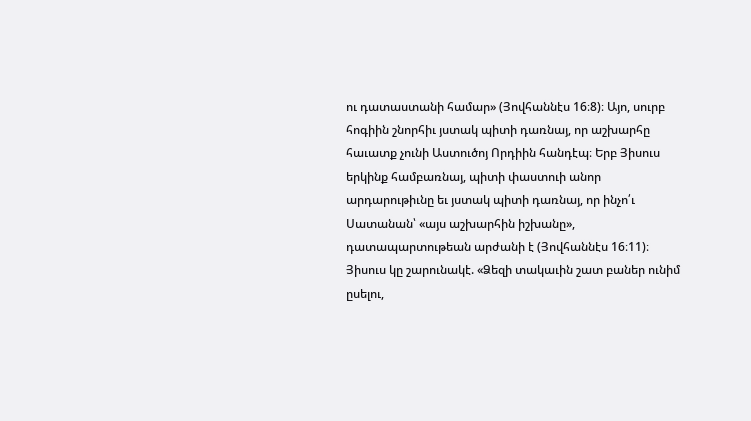ու դատաստանի համար» (Յովհաննէս 16։8)։ Այո, սուրբ հոգիին շնորհիւ յստակ պիտի դառնայ, որ աշխարհը հաւատք չունի Աստուծոյ Որդիին հանդէպ։ Երբ Յիսուս երկինք համբառնայ, պիտի փաստուի անոր արդարութիւնը եւ յստակ պիտի դառնայ, որ ինչո՛ւ Սատանան՝ «այս աշխարհին իշխանը», դատապարտութեան արժանի է (Յովհաննէս 16։11)։
Յիսուս կը շարունակէ. «Ձեզի տակաւին շատ բաներ ունիմ ըսելու,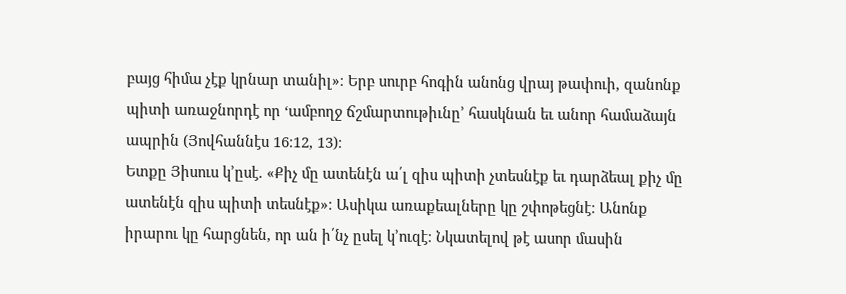բայց հիմա չէք կրնար տանիլ»։ Երբ սուրբ հոգին անոնց վրայ թափուի, զանոնք պիտի առաջնորդէ որ ‘ամբողջ ճշմարտութիւնը’ հասկնան եւ անոր համաձայն ապրին (Յովհաննէս 16։12, 13)։
Ետքը Յիսուս կ’ըսէ. «Քիչ մը ատենէն ա՛լ զիս պիտի չտեսնէք եւ դարձեալ քիչ մը ատենէն զիս պիտի տեսնէք»։ Ասիկա առաքեալները կը շփոթեցնէ։ Անոնք իրարու կը հարցնեն, որ ան ի՛նչ ըսել կ’ուզէ։ Նկատելով թէ ասոր մասին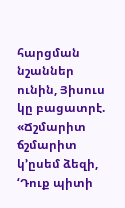հարցման նշաններ ունին, Յիսուս կը բացատրէ. «Ճշմարիտ ճշմարիտ կ’ըսեմ ձեզի, ‘Դուք պիտի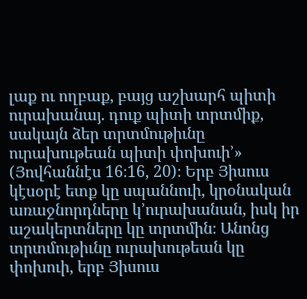լաք ու ողբաք, բայց աշխարհ պիտի ուրախանայ. դուք պիտի տրտմիք, սակայն ձեր տրտմութիւնը ուրախութեան պիտի փոխուի’» (Յովհաննէս 16։16, 20)։ Երբ Յիսուս կէսօրէ ետք կը սպաննուի, կրօնական առաջնորդները կ’ուրախանան, իսկ իր աշակերտները կը տրտմին։ Անոնց տրտմութիւնը ուրախութեան կը փոխուի, երբ Յիսուս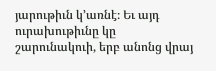յարութիւն կ’առնէ։ Եւ այդ ուրախութիւնը կը շարունակուի, երբ անոնց վրայ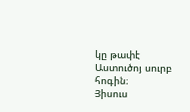կը թափէ Աստուծոյ սուրբ հոգին։
Յիսուս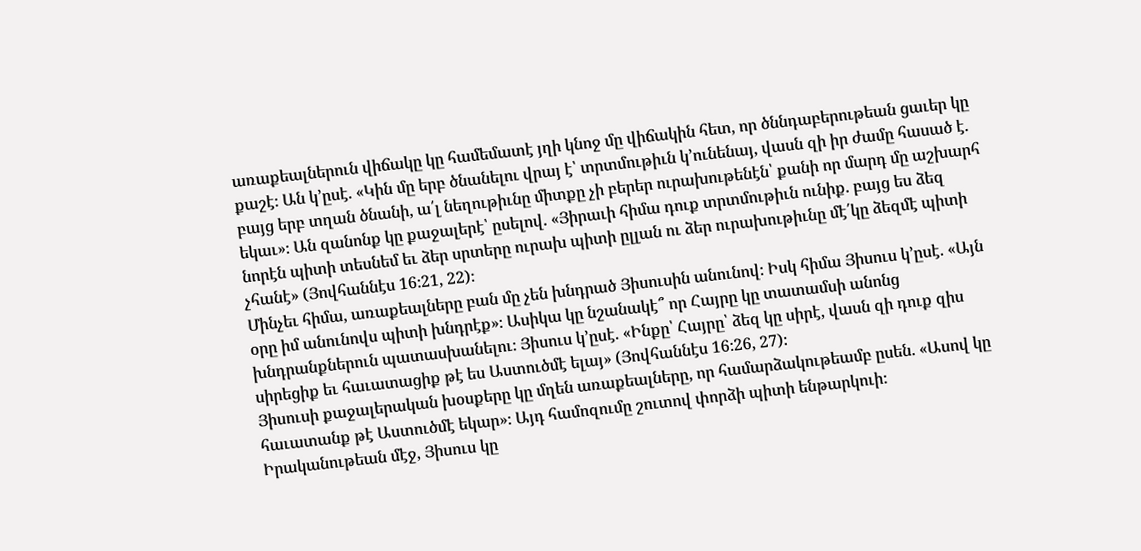առաքեալներուն վիճակը կը համեմատէ յղի կնոջ մը վիճակին հետ, որ ծննդաբերութեան ցաւեր կը քաշէ։ Ան կ’ըսէ. «Կին մը երբ ծնանելու վրայ է՝ տրտմութիւն կ’ունենայ, վասն զի իր ժամը հասած է. բայց երբ տղան ծնանի, ա՛լ նեղութիւնը միտքը չի բերեր ուրախութենէն՝ քանի որ մարդ մը աշխարհ եկաւ»։ Ան զանոնք կը քաջալերէ՝ ըսելով. «Յիրաւի հիմա դուք տրտմութիւն ունիք. բայց ես ձեզ նորէն պիտի տեսնեմ եւ ձեր սրտերը ուրախ պիտի ըլլան ու ձեր ուրախութիւնը մէ՛կը ձեզմէ պիտի չհանէ» (Յովհաննէս 16։21, 22)։
Մինչեւ հիմա, առաքեալները բան մը չեն խնդրած Յիսուսին անունով։ Իսկ հիմա Յիսուս կ’ըսէ. «Այն օրը իմ անունովս պիտի խնդրէք»։ Ասիկա կը նշանակէ՞ որ Հայրը կը տատամսի անոնց խնդրանքներուն պատասխանելու։ Յիսուս կ’ըսէ. «Ինքը՝ Հայրը՝ ձեզ կը սիրէ, վասն զի դուք զիս սիրեցիք եւ հաւատացիք թէ ես Աստուծմէ ելայ» (Յովհաննէս 16։26, 27)։
Յիսուսի քաջալերական խօսքերը կը մղեն առաքեալները, որ համարձակութեամբ ըսեն. «Ասով կը հաւատանք թէ Աստուծմէ եկար»։ Այդ համոզումը շուտով փորձի պիտի ենթարկուի։ Իրականութեան մէջ, Յիսուս կը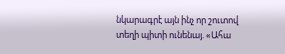նկարագրէ այն ինչ որ շուտով տեղի պիտի ունենայ. «Ահա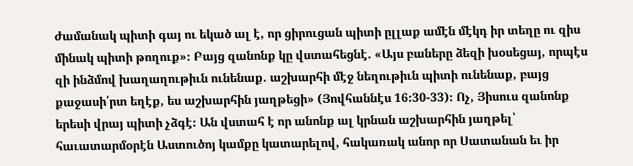ժամանակ պիտի գայ ու եկած ալ է, որ ցիրուցան պիտի ըլլաք ամէն մէկդ իր տեղը ու զիս մինակ պիտի թողուք»։ Բայց զանոնք կը վստահեցնէ. «Այս բաները ձեզի խօսեցայ, որպէս զի ինձմով խաղաղութիւն ունենաք. աշխարհի մէջ նեղութիւն պիտի ունենաք, բայց քաջասի՛րտ եղէք, ես աշխարհին յաղթեցի» (Յովհաննէս 16։30-33)։ Ոչ, Յիսուս զանոնք երեսի վրայ պիտի չձգէ։ Ան վստահ է որ անոնք ալ կրնան աշխարհին յաղթել՝ հաւատարմօրէն Աստուծոյ կամքը կատարելով, հակառակ անոր որ Սատանան եւ իր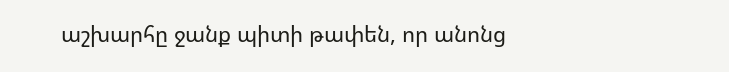աշխարհը ջանք պիտի թափեն, որ անոնց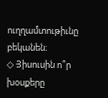ուղղամտութիւնը բեկանեն։
◇ Յիսուսին ո՞ր խօսքերը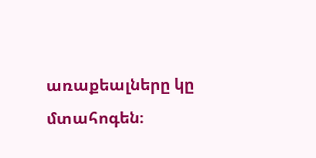առաքեալները կը մտահոգեն։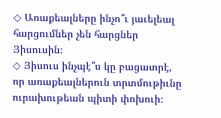◇ Առաքեալները ինչո՞ւ յաւելեալ հարցումներ չեն հարցներ Յիսուսին։
◇ Յիսուս ինչպէ՞ս կը բացատրէ, որ առաքեալներուն տրտմութիւնը ուրախութեան պիտի փոխուի։